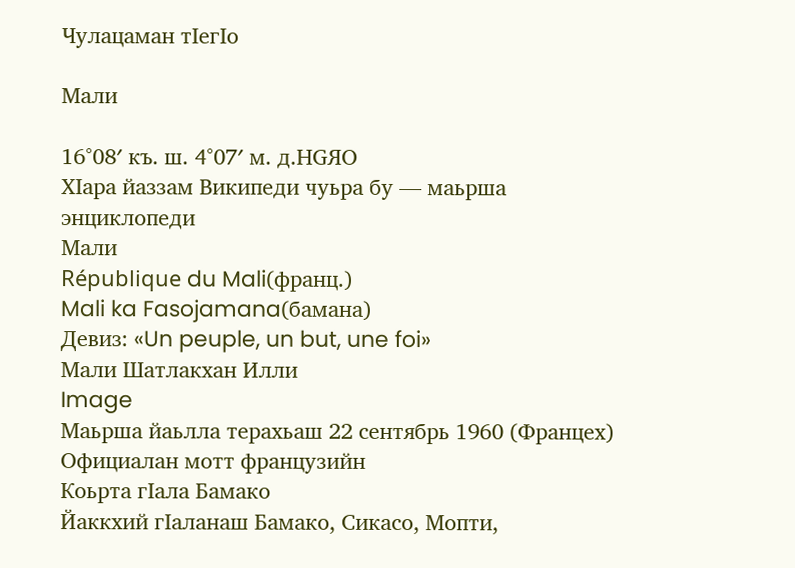Чулацаман тӀегӀо

Мали

16°08′ къ. ш. 4°07′ м. д.HGЯO
ХӀара йаззам Википеди чуьра бу — маьрша энциклопеди
Мали
République du Mali(франц.)
Mali ka Fasojamana(бамана)
Девиз: «Un peuple, un but, une foi»
Мали Шатлакхан Илли
Image
Маьрша йаьлла терахьаш 22 сентябрь 1960 (Францех)
Официалан мотт французийн
Коьрта гӀала Бамако
Йаккхий гӀаланаш Бамако, Сикасо, Мопти,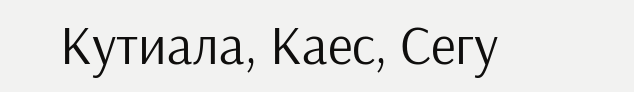Кутиала, Каес, Сегу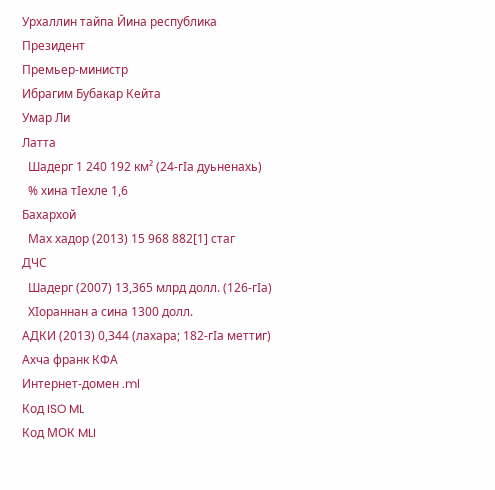Урхаллин тайпа Йина республика
Президент
Премьер-министр
Ибрагим Бубакар Кейта
Умар Ли
Латта
  Шадерг 1 240 192 км² (24-гӀа дуьненахь)
  % хина тӀехле 1,6
Бахархой
  Мах хадор (2013) 15 968 882[1] стаг
ДЧС
  Шадерг (2007) 13,365 млрд долл. (126-гӀа)
  ХӀораннан а сина 1300 долл.
АДКИ (2013) 0,344 (лахара; 182-гӀа меттиг)
Ахча франк КФА
Интернет-домен .ml
Код ISO ML
Код МОК MLI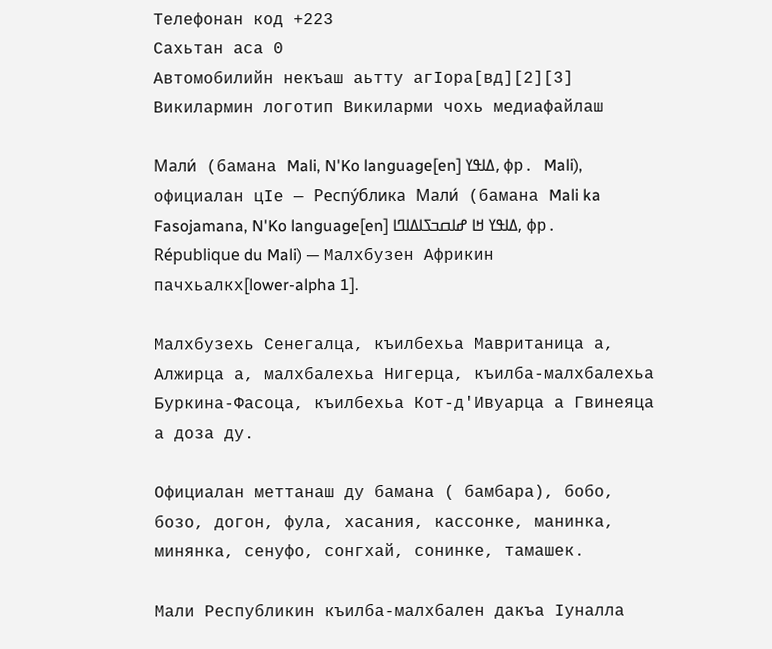Телефонан код +223
Сахьтан аса 0
Автомобилийн некъаш аьтту агӀора[вд][2][3]
Викилармин логотип Викиларми чохь медиафайлаш

Мали́ (бамана Mali, N'Ko language[en] ߡߊߟߌ, фр. Mali), официалан цӀе — Респу́блика Мали́ (бамана Mali ka Fasojamana, N'Ko language[en] ߡߊߟߌ ߞߊ ߝߊߛߏߖߊߡߊߣߊ, фр. République du Mali) — Малхбузен Африкин пачхьалкх[lower-alpha 1].

Малхбузехь Сенегалца, къилбехьа Мавританица а, Алжирца а, малхбалехьа Нигерца, къилба-малхбалехьа Буркина-Фасоца, къилбехьа Кот-д'Ивуарца а Гвинеяца а доза ду.

Официалан меттанаш ду бамана ( бамбара), бобо, бозо, догон, фула, хасания, кассонке, манинка, минянка, сенуфо, сонгхай, сонинке, тамашек.

Мали Республикин къилба-малхбален дакъа Ӏуналла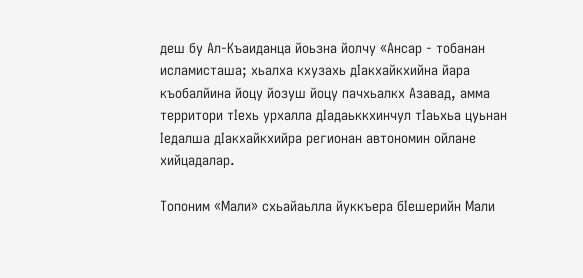деш бу Ал-Къаиданца йоьзна йолчу «Ансар ‑ тобанан исламисташа; хьалха кхузахь дӀакхайкхийна йара къобалйина йоцу йозуш йоцу пачхьалкх Азавад, амма территори тӀехь урхалла дӀадаьккхинчул тӀаьхьа цуьнан Ӏедалша дӀакхайкхийра регионан автономин ойлане хийцадалар.

Топоним «Мали» схьайаьлла йуккъера бӀешерийн Мали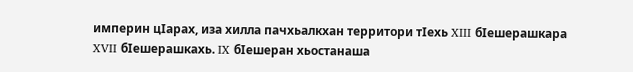империн цӀарах, иза хилла пачхьалкхан территори тӀехь XIII бӀешерашкара XVII бӀешерашкахь. IX бӀешеран хьостанаша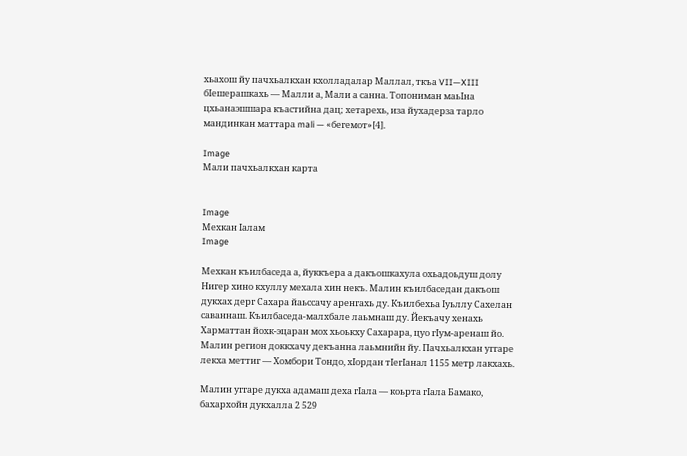хьахош йу пачхьалкхан кхолладалар Маллал, ткъа VII—XIII бӀешерашкахь — Малли а, Мали а санна. Топониман маьӀна цхьанаэшшара къастийна дац; хетарехь, иза йухадерза тарло мандинкан маттара mali — «бегемот»[4].

Image
Мали пачхьалкхан карта


Image
Мехкан Ӏалам
Image

Мехкан къилбаседа а, йуккъера а дакъошкахула охьадоьдуш долу Нигер хино кхуллу мехала хин некъ. Малин къилбаседан дакъош дукхах дерг Сахара йаьссачу аренгахь ду. Къилбехьа Ӏуьллу Сахелан саваннаш. Къилбаседа-малхбале лаьмнаш ду. Йекъачу хенахь Харматтан йохк-эцаран мох хьоькху Сахарара, цуо гӀум-аренаш йо. Малин регион доккхачу декъанна лаьмнийн йу. Пачхьалкхан уггаре лекха меттиг — Хомбори Тондо, хӀордан тӀегӀанал 1155 метр лакхахь.

Малин уггаре дукха адамаш деха гӀала — коьрта гӀала Бамако, бахархойн дукхалла 2 529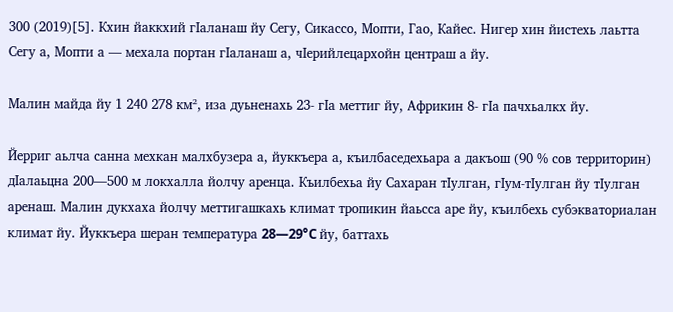300 (2019)[5]. Кхин йаккхий гӀаланаш йу Сегу, Сикассо, Мопти, Гао, Кайес. Нигер хин йистехь лаьтта Сегу а, Мопти а — мехала портан гӀаланаш а, чӀерийлецархойн центраш а йу.

Малин майда йу 1 240 278 км², иза дуьненахь 23‑ гӀа меттиг йу, Африкин 8‑ гӀа пачхьалкх йу.

Йерриг аьлча санна мехкан малхбузера а, йуккъера а, къилбаседехьара а дакъош (90 % сов территорин) дӀалаьцна 200—500 м локхалла йолчу аренца. Къилбехьа йу Сахаран тӀулган, гӀум-тӀулган йу тӀулган аренаш. Малин дукхаха йолчу меттигашкахь климат тропикин йаьсса аре йу, къилбехь субэкваториалан климат йу. Йуккъера шеран температура 28—29°C йу, баттахь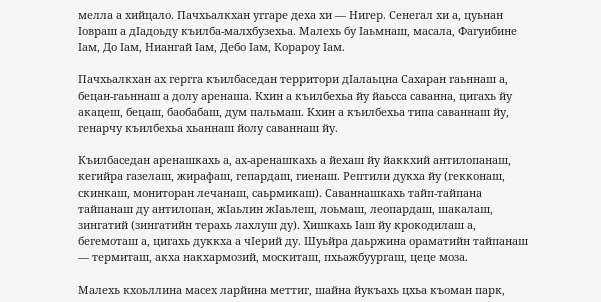мелла а хийцало. Пачхьалкхан уггаре деха хи — Нигер. Сенегал хи а, цуьнан Ӏовраш а дӀадоьду къилба-малхбузехьа. Малехь бу Ӏаьмнаш, масала, Фагуибине Ӏам, До Ӏам, Ниангай Ӏам, Дебо Ӏам, Корароу Ӏам.

Пачхьалкхан ах гергга къилбаседан территори дӀалаьцна Сахаран гаьннаш а, бецан-гаьннаш а долу аренаша. Кхин а къилбехьа йу йаьсса саванна, цигахь йу акацеш, бецаш, баобабаш, дум пальмаш. Кхин а къилбехьа типа саваннаш йу, генарчу къилбехьа хьаннаш йолу саваннаш йу.

Къилбаседан аренашкахь а, ах-аренашкахь а йехаш йу йаккхий антилопанаш, кегийра газелаш, жирафаш, гепардаш, гиенаш. Рептили дукха йу (гекконаш, скинкаш, мониторан лечанаш, саьрмикаш). Саваннашкахь тайп-тайпана тайпанаш ду антилопан, жӀаьлин жӀаьлеш, лоьмаш, леопардаш, шакалаш, зингатий (зингатийн терахь лахлуш ду). Хишкахь Ӏаш йу крокодилаш а, бегемоташ а, цигахь дуккха а чӀерий ду. Шуьйра даьржина ораматийн тайпанаш — термиташ, акха накхармозий, москиташ, пхьажбуургаш, цеце моза.

Малехь кхоьллина масех ларйина меттиг, шайна йукъахь цхьа къоман парк,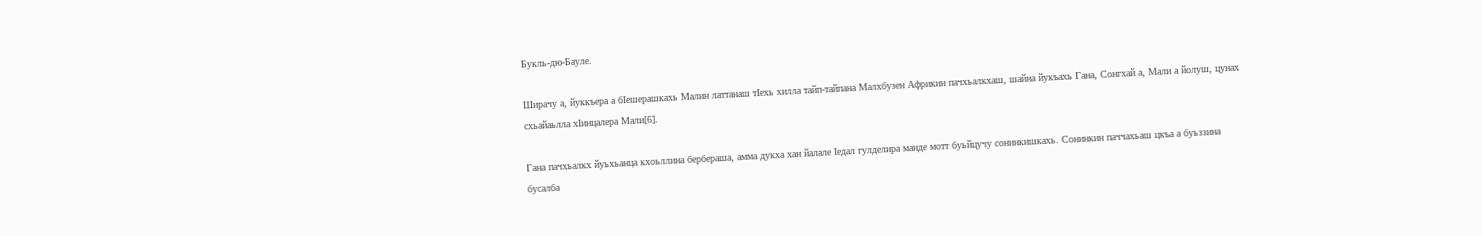Букль-дю-Бауле.

Ширачу а, йуккъера а бӀешерашкахь Малин латтанаш тӀехь хилла тайп-тайпана Малхбузен Африкин пачхьалкхаш, шайна йукъахь Гана, Сонгхай а, Мали а йолуш, цунах схьайаьлла хӀинцалера Мали[6].

Гана пачхьалкх йуьхьанца кхоьллина бербераша, амма дукха хан йалале Ӏедал гулделира манде мотт буьйцучу сонинкишкахь. Сонинкин паччахьаш цкъа а буьззина бусалба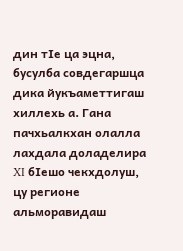дин тӀе ца эцна, бусулба совдегаршца дика йукъаметтигаш хиллехь а. Гана пачхьалкхан олалла лахдала доладелира XI бӀешо чекхдолуш, цу регионе альморавидаш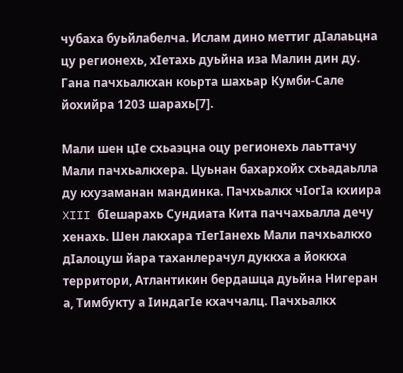чубаха буьйлабелча. Ислам дино меттиг дӀалаьцна цу регионехь, хӀетахь дуьйна иза Малин дин ду. Гана пачхьалкхан коьрта шахьар Кумби-Сале йохийра 1203 шарахь[7].

Мали шен цӀе схьаэцна оцу регионехь лаьттачу Мали пачхьалкхера. Цуьнан бахархойх схьадаьлла ду кхузаманан мандинка. Пачхьалкх чӀогӀа кхиира XIII бӀешарахь Сундиата Кита паччахьалла дечу хенахь. Шен лакхара тӀегӀанехь Мали пачхьалкхо дӀалоцуш йара таханлерачул дуккха а йоккха территори, Атлантикин бердашца дуьйна Нигеран а, Тимбукту а ӀиндагӀе кхаччалц. Пачхьалкх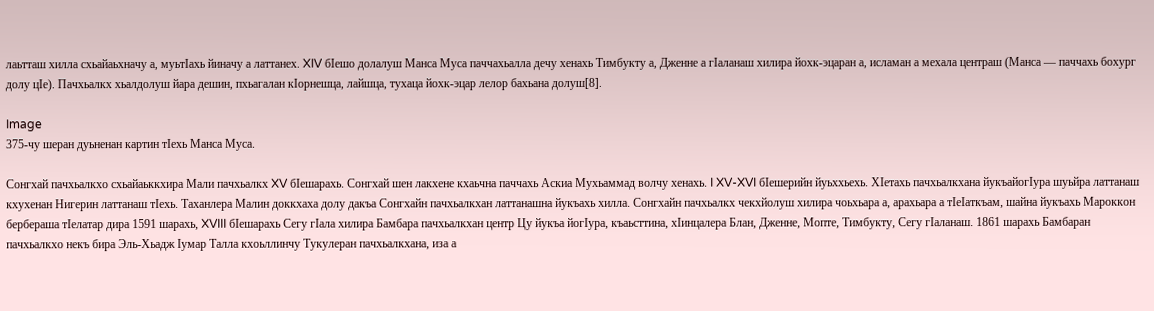лаьтташ хилла схьайаьхначу а, муьтӀахь йиначу а латтанех. XIV бӀешо долалуш Манса Муса паччахьалла дечу хенахь Тимбукту а, Дженне а гӀаланаш хилира йохк-эцаран а, исламан а мехала центраш (Манса — паччахь бохург долу цӀе). Пачхьалкх хьалдолуш йара дешин, пхьагалан кӀорнешца, лайшца, тухаца йохк-эцар лелор бахьана долуш[8].

Image
375-чу шеран дуьненан картин тӀехь Манса Муса.

Сонгхай пачхьалкхо схьайаьккхира Мали пачхьалкх XV бӀешарахь. Сонгхай шен лакхене кхаьчна паччахь Аскиа Мухьаммад волчу хенахь. I XV-XVI бӀешерийн йуьххьехь. ХӀетахь пачхьалкхана йукъайогӀура шуьйра латтанаш кхухенан Нигерин латтанаш тӀехь. Таханлера Малин доккхаха долу дакъа Сонгхайн пачхьалкхан латтанашна йукъахь хилла. Сонгхайн пачхьалкх чекхйолуш хилира чоьхьара а, арахьара а тӀеӀаткъам, шайна йукъахь Мароккон бербераша тӀелатар дира 1591 шарахь, XVIII бӀешарахь Сегу гӀала хилира Бамбара пачхьалкхан центр Цу йукъа йогӀура, къаьсттина, хӀинцалера Блан, Дженне, Мопте, Тимбукту, Сегу гӀаланаш. 1861 шарахь Бамбаран пачхьалкхо некъ бира Эль-Хьадж Ӏумар Талла кхоьллинчу Тукулеран пачхьалкхана, иза а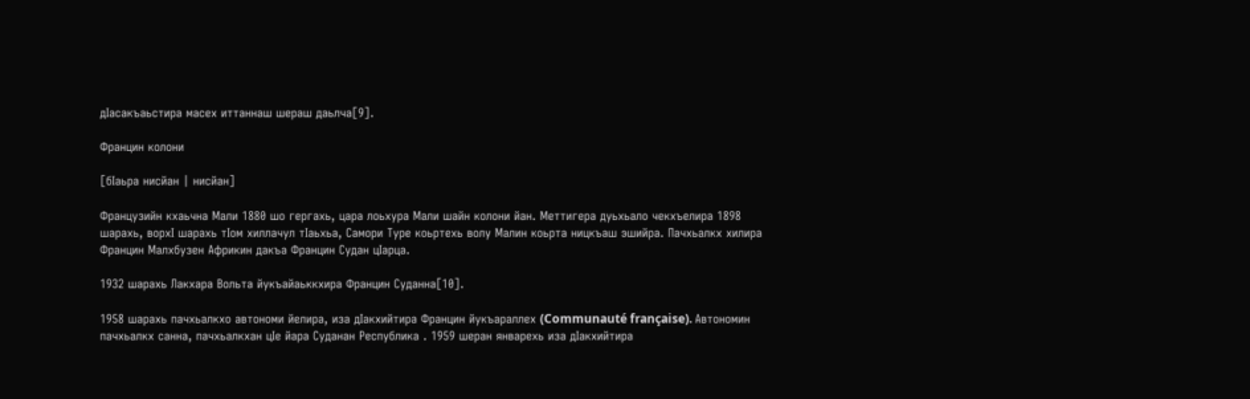дӀасакъаьстира масех иттаннаш шераш даьлча[9].

Францин колони

[бӀаьра нисйан | нисйан]

Французийн кхаьчна Мали 1880 шо гергахь, цара лоьхура Мали шайн колони йан. Меттигера дуьхьало чекхъелира 1898 шарахь, ворхӀ шарахь тӀом хиллачул тӀаьхьа, Самори Туре коьртехь волу Малин коьрта ницкъаш эшийра. Пачхьалкх хилира Францин Малхбузен Африкин дакъа Францин Судан цӀарца.

1932 шарахь Лакхара Вольта йукъайаьккхира Францин Суданна[10].

1958 шарахь пачхьалкхо автономи йелира, иза дӀакхийтира Францин йукъараллех (Communauté française). Автономин пачхьалкх санна, пачхьалкхан цӀе йара Суданан Республика . 1959 шеран январехь иза дӀакхийтира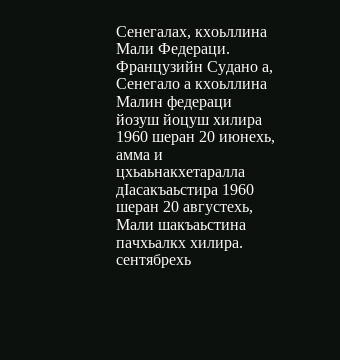Сенегалах, кхоьллина Мали Федераци. Французийн Судано а, Сенегало а кхоьллина Малин федераци йозуш йоцуш хилира 1960 шеран 20 июнехь, амма и цхьаьнакхетаралла дӀасакъаьстира 1960 шеран 20 августехь, Мали шакъаьстина пачхьалкх хилира. сентябрехь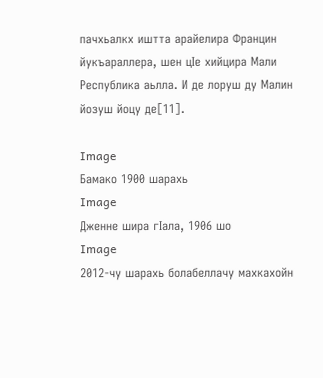пачхьалкх иштта арайелира Францин йукъараллера, шен цӀе хийцира Мали Республика аьлла. И де лоруш ду Малин йозуш йоцу де[11].

Image
Бамако 1900 шарахь
Image
Дженне шира гӀала, 1906 шо
Image
2012-чу шарахь болабеллачу махкахойн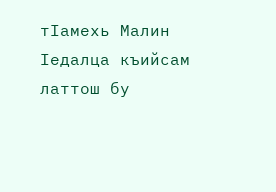тӀамехь Малин Ӏедалца къийсам латтош бу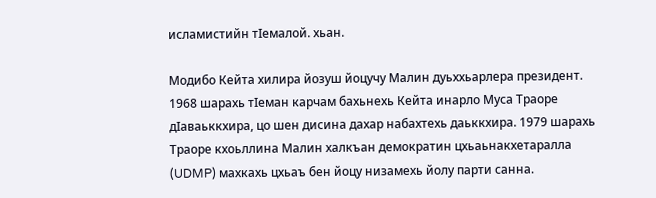исламистийн тӀемалой. хьан.

Модибо Кейта хилира йозуш йоцучу Малин дуьххьарлера президент. 1968 шарахь тӀеман карчам бахьнехь Кейта инарло Муса Траоре дӀаваьккхира, цо шен дисина дахар набахтехь даьккхира. 1979 шарахь Траоре кхоьллина Малин халкъан демократин цхьаьнакхетаралла (UDMP) махкахь цхьаъ бен йоцу низамехь йолу парти санна.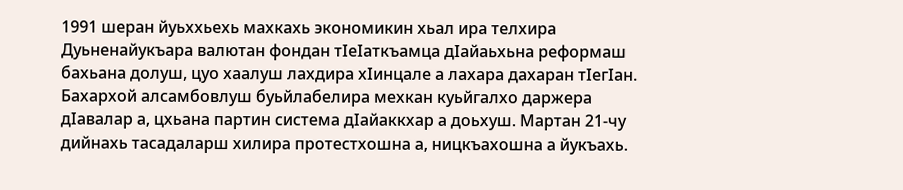1991 шеран йуьххьехь махкахь экономикин хьал ира телхира Дуьненайукъара валютан фондан тӀеӀаткъамца дӀайаьхьна реформаш бахьана долуш, цуо хаалуш лахдира хӀинцале а лахара дахаран тӀегӀан. Бахархой алсамбовлуш буьйлабелира мехкан куьйгалхо даржера дӀавалар а, цхьана партин система дӀайаккхар а доьхуш. Мартан 21-чу дийнахь тасадаларш хилира протестхошна а, ницкъахошна а йукъахь.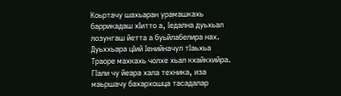Коьртачу шахьаран урамашкахь баррикадаш хӀитто а, Ӏедална дуьхьал лозунгаш йетта а буьйлабелира нах. Дуьххьара цӀий Ӏенийначул тӀаьхьа Траоре махкахь чолхе хьал кхайкхийра. ГӀали чу йеара хала техника, иза маьршачу бахархошца тасадалар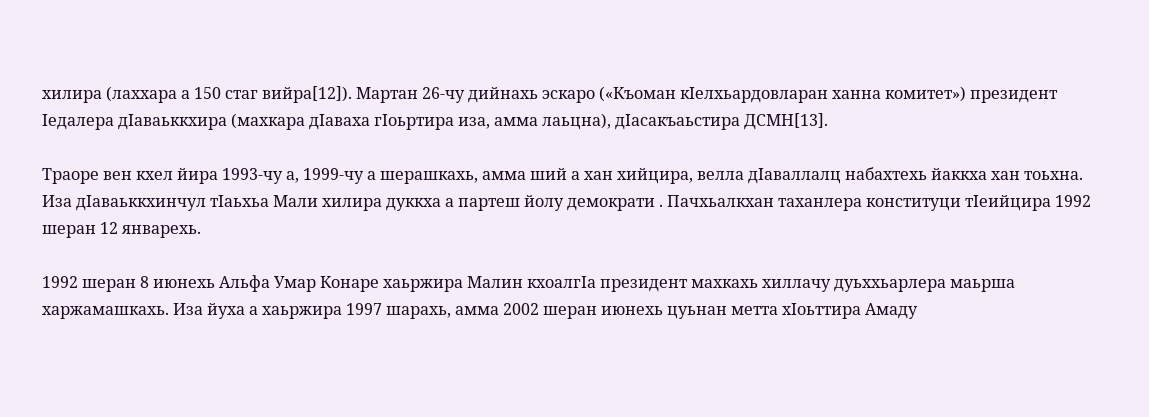хилира (лаххара а 150 стаг вийра[12]). Мартан 26-чу дийнахь эскаро («Къоман кӀелхьардовларан ханна комитет») президент Ӏедалера дӀаваьккхира (махкара дӀаваха гӀоьртира иза, амма лаьцна), дӀасакъаьстира ДСМН[13].

Траоре вен кхел йира 1993-чу а, 1999-чу а шерашкахь, амма ший а хан хийцира, велла дӀаваллалц набахтехь йаккха хан тоьхна. Иза дӀаваьккхинчул тӀаьхьа Мали хилира дуккха а партеш йолу демократи . Пачхьалкхан таханлера конституци тӀеийцира 1992 шеран 12 январехь.

1992 шеран 8 июнехь Альфа Умар Конаре хаьржира Малин кхоалгӀа президент махкахь хиллачу дуьххьарлера маьрша харжамашкахь. Иза йуха а хаьржира 1997 шарахь, амма 2002 шеран июнехь цуьнан метта хӀоьттира Амаду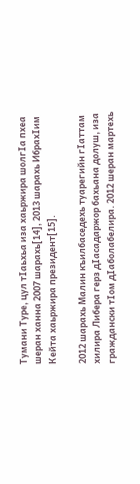Тумани Туре, цул тӀаьхьа иза хаьржира шолгӀа пхеа шеран ханна 2007 шарахь[14], 2013 шарахь ИбрахӀим Кейта хаьржира президент[15].

2012 шарахь Малин къилбаседехь туарегийн гӀаттам хилира Либера герз дӀасадаржор бахьана долуш, иза граждански тӀом дӀаболабелира. 2012 шеран мартехь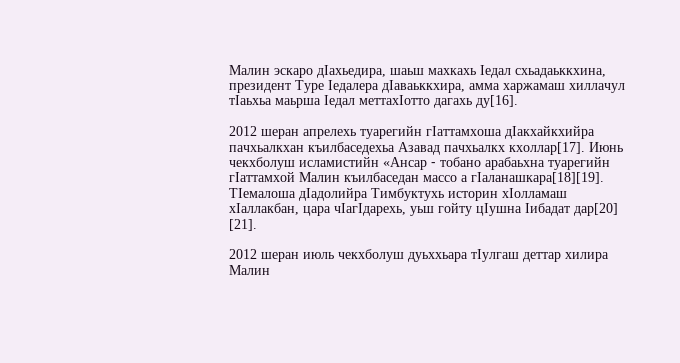Малин эскаро дӀахьедира, шаьш махкахь Ӏедал схьадаьккхина, президент Туре Ӏедалера дӀаваьккхира, амма харжамаш хиллачул тӀаьхьа маьрша Ӏедал меттахӀотто дагахь ду[16].

2012 шеран апрелехь туарегийн гӀаттамхоша дӀакхайкхийра пачхьалкхан къилбаседехьа Азавад пачхьалкх кхоллар[17]. Июнь чекхболуш исламистийн «Ансар ‑ тобано арабаьхна туарегийн гӀаттамхой Малин къилбаседан массо а гӀаланашкара[18][19]. ТӀемалоша дӀадолийра Тимбуктухь историн хӀолламаш хӀаллакбан, цара чӀагӀдарехь, уьш гойту цӀушна Ӏибадат дар[20] [21].

2012 шеран июль чекхболуш дуьххьара тӀулгаш деттар хилира Малин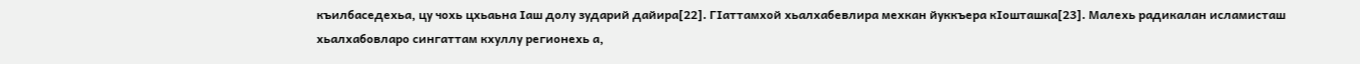къилбаседехьа, цу чохь цхьаьна Ӏаш долу зударий дайира[22]. ГӀаттамхой хьалхабевлира мехкан йуккъера кӀошташка[23]. Малехь радикалан исламисташ хьалхабовларо сингаттам кхуллу регионехь а,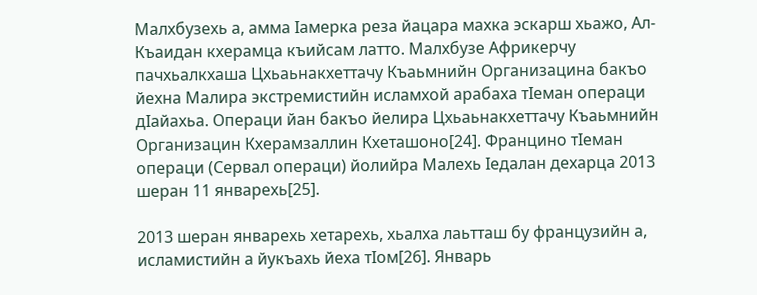Малхбузехь а, амма Ӏамерка реза йацара махка эскарш хьажо, Ал-Къаидан кхерамца къийсам латто. Малхбузе Африкерчу пачхьалкхаша Цхьаьнакхеттачу Къаьмнийн Организацина бакъо йехна Малира экстремистийн исламхой арабаха тӀеман операци дӀайахьа. Операци йан бакъо йелира Цхьаьнакхеттачу Къаьмнийн Организацин Кхерамзаллин Кхеташоно[24]. Францино тӀеман операци (Сервал операци) йолийра Малехь Ӏедалан дехарца 2013 шеран 11 январехь[25].

2013 шеран январехь хетарехь, хьалха лаьтташ бу французийн а, исламистийн а йукъахь йеха тӀом[26]. Январь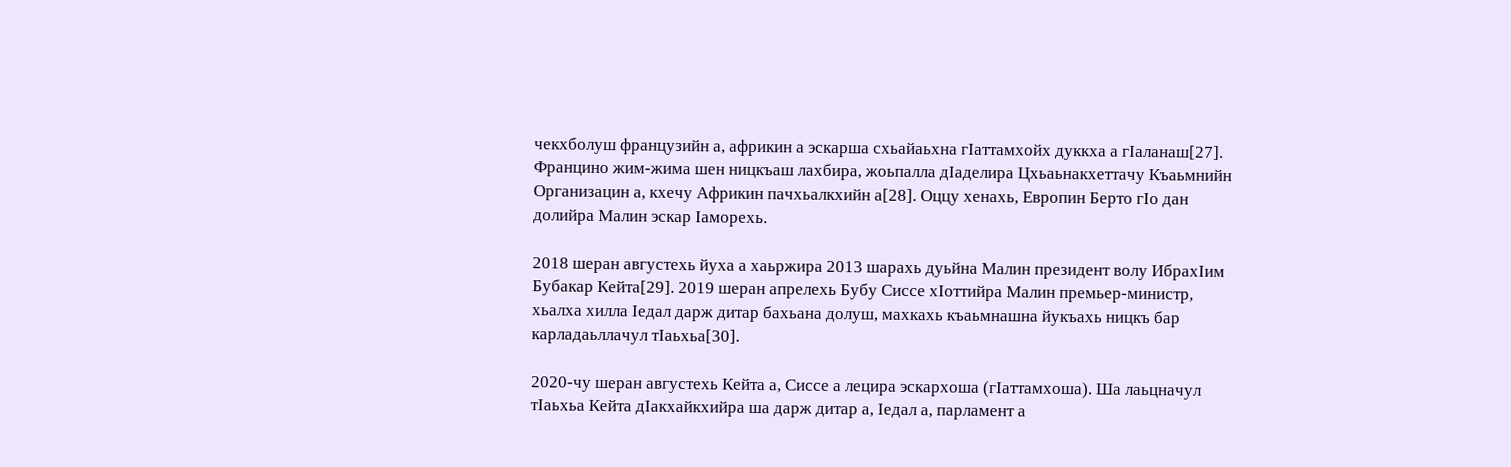чекхболуш французийн а, африкин а эскарша схьайаьхна гӀаттамхойх дуккха а гӀаланаш[27]. Францино жим-жима шен ницкъаш лахбира, жоьпалла дӀаделира Цхьаьнакхеттачу Къаьмнийн Организацин а, кхечу Африкин пачхьалкхийн а[28]. Оццу хенахь, Европин Берто гӀо дан долийра Малин эскар Ӏаморехь.

2018 шеран августехь йуха а хаьржира 2013 шарахь дуьйна Малин президент волу ИбрахӀим Бубакар Кейта[29]. 2019 шеран апрелехь Бубу Сиссе хӀоттийра Малин премьер-министр, хьалха хилла Ӏедал дарж дитар бахьана долуш, махкахь къаьмнашна йукъахь ницкъ бар карладаьллачул тӀаьхьа[30].

2020-чу шеран августехь Кейта а, Сиссе а лецира эскархоша (гӀаттамхоша). Ша лаьцначул тӀаьхьа Кейта дӀакхайкхийра ша дарж дитар а, Ӏедал а, парламент а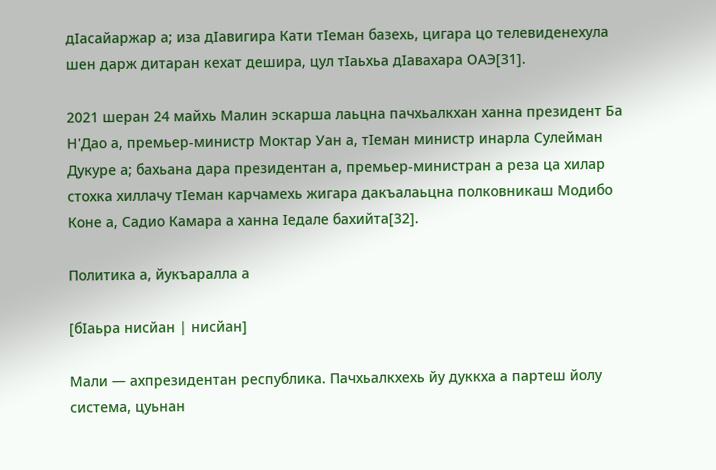дӀасайаржар а; иза дӀавигира Кати тӀеман базехь, цигара цо телевиденехула шен дарж дитаран кехат дешира, цул тӀаьхьа дӀавахара ОАЭ[31].

2021 шеран 24 майхь Малин эскарша лаьцна пачхьалкхан ханна президент Ба Н'Дао а, премьер-министр Моктар Уан а, тӀеман министр инарла Сулейман Дукуре а; бахьана дара президентан а, премьер-министран а реза ца хилар стохка хиллачу тӀеман карчамехь жигара дакъалаьцна полковникаш Модибо Коне а, Садио Камара а ханна Ӏедале бахийта[32].

Политика а, йукъаралла а

[бӀаьра нисйан | нисйан]

Мали — ахпрезидентан республика. Пачхьалкхехь йу дуккха а партеш йолу система, цуьнан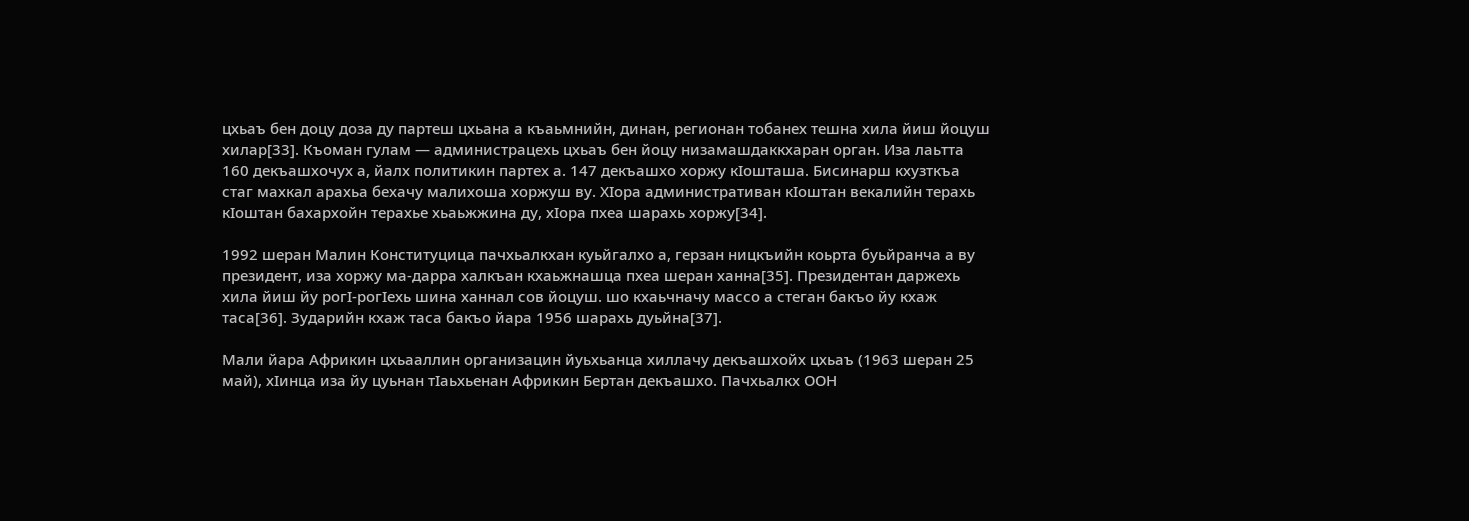цхьаъ бен доцу доза ду партеш цхьана а къаьмнийн, динан, регионан тобанех тешна хила йиш йоцуш хилар[33]. Къоман гулам — администрацехь цхьаъ бен йоцу низамашдаккхаран орган. Иза лаьтта 160 декъашхочух а, йалх политикин партех а. 147 декъашхо хоржу кӀошташа. Бисинарш кхузткъа стаг махкал арахьа бехачу малихоша хоржуш ву. ХӀора административан кӀоштан векалийн терахь кӀоштан бахархойн терахье хьаьжжина ду, хӀора пхеа шарахь хоржу[34].

1992 шеран Малин Конституцица пачхьалкхан куьйгалхо а, герзан ницкъийн коьрта буьйранча а ву президент, иза хоржу ма-дарра халкъан кхаьжнашца пхеа шеран ханна[35]. Президентан даржехь хила йиш йу рогӀ-рогӀехь шина ханнал сов йоцуш. шо кхаьчначу массо а стеган бакъо йу кхаж таса[36]. Зударийн кхаж таса бакъо йара 1956 шарахь дуьйна[37].

Мали йара Африкин цхьааллин организацин йуьхьанца хиллачу декъашхойх цхьаъ (1963 шеран 25 май), хӀинца иза йу цуьнан тӀаьхьенан Африкин Бертан декъашхо. Пачхьалкх ООН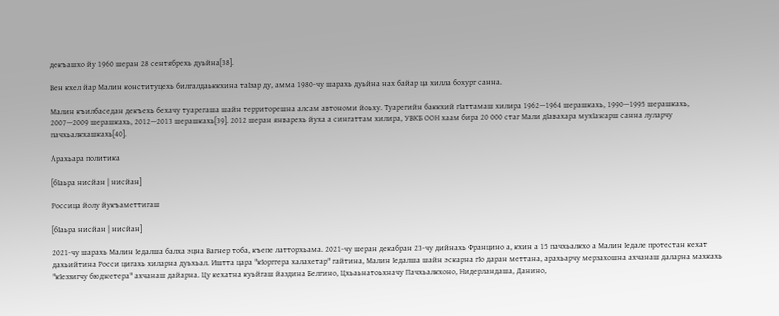декъашхо йу 1960 шеран 28 сентябрехь дуьйна[38].

Вен кхел йар Малин конституцехь билгалдаьккхина таӀзар ду, амма 1980-чу шарахь дуьйна нах байар ца хилла бохург санна.

Малин къилбаседан декъехь бехачу туарегаша шайн территорешна алсам автономи йоьху. Туарегийн баккхий гӀаттамаш хилира 1962—1964 шерашкахь, 1990—1995 шерашкахь, 2007—2009 шерашкахь, 2012—2013 шерашкахь[39]. 2012 шеран январехь йуха а сингаттам хилира, УВКБ ООН хаам бира 20 000 стаг Мали дӀавахара мухӀажарш санна луларчу пачхьалкхашкахь[40].

Арахьара политика

[бӀаьра нисйан | нисйан]

Россица йолу йукъаметтигаш

[бӀаьра нисйан | нисйан]

2021-чу шарахь Малин Ӏедалша балха эцна Вагнер тоба, къепе латторхьама. 2021-чу шеран декабран 23-чу дийнахь Францино а, кхин а 15 пачхьалкхо а Малин Ӏедале протестан кехат дахьийтина Росси цигахь хиларна дуьхьал. Иштта цара "кӀорггера халахетар" гайтина, Малин Ӏедалша шайн эскарна гӀо даран меттана, арахьарчу мерзахошна ахчанаш даларна махкахь "кӀеззигчу бюджетера" ахчанаш дайарна. Цу кехатна куьйгаш йаздина Белгино, Цхьаьнатоьхначу Пачхьалкхоно, Нидерландаша, Данино,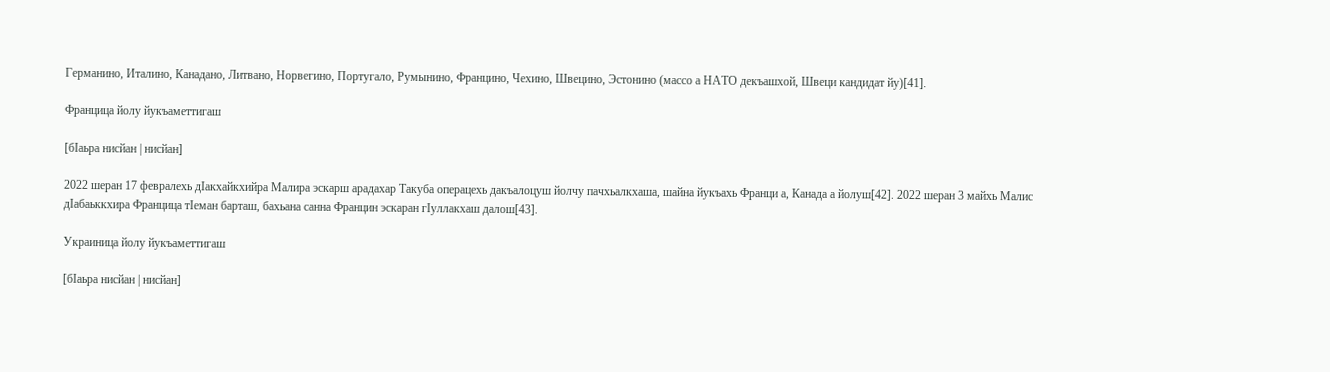Германино, Италино, Канадано, Литвано, Норвегино, Португало, Румынино, Францино, Чехино, Швецино, Эстонино (массо а НАТО декъашхой, Швеци кандидат йу)[41].

Францица йолу йукъаметтигаш

[бӀаьра нисйан | нисйан]

2022 шеран 17 февралехь дӀакхайкхийра Малира эскарш арадахар Такуба операцехь дакъалоцуш йолчу пачхьалкхаша, шайна йукъахь Франци а, Канада а йолуш[42]. 2022 шеран 3 майхь Малис дӀабаьккхира Францица тӀеман барташ, бахьана санна Францин эскаран гӀуллакхаш далош[43].

Украиница йолу йукъаметтигаш

[бӀаьра нисйан | нисйан]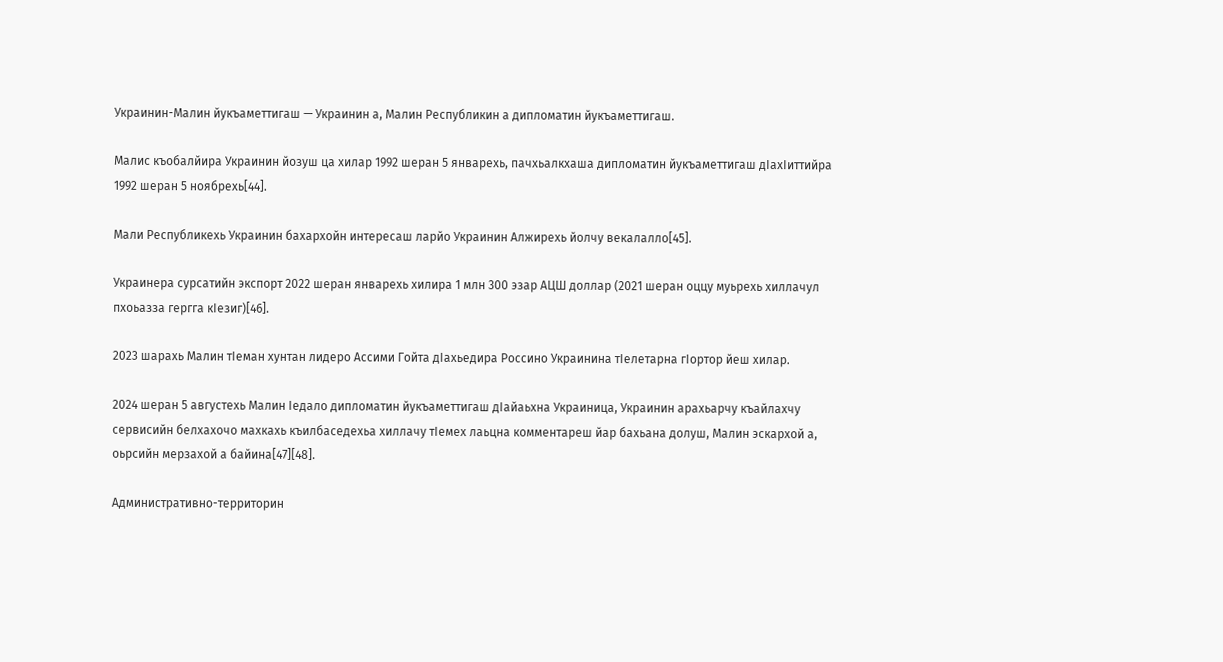Украинин-Малин йукъаметтигаш — Украинин а, Малин Республикин а дипломатин йукъаметтигаш.

Малис къобалйира Украинин йозуш ца хилар 1992 шеран 5 январехь, пачхьалкхаша дипломатин йукъаметтигаш дӀахӀиттийра 1992 шеран 5 ноябрехь[44].

Мали Республикехь Украинин бахархойн интересаш ларйо Украинин Алжирехь йолчу векалалло[45].

Украинера сурсатийн экспорт 2022 шеран январехь хилира 1 млн 300 эзар АЦШ доллар (2021 шеран оццу муьрехь хиллачул пхоьазза гергга кӀезиг)[46].

2023 шарахь Малин тӀеман хунтан лидеро Ассими Гойта дӀахьедира Россино Украинина тӀелетарна гӀортор йеш хилар.

2024 шеран 5 августехь Малин Ӏедало дипломатин йукъаметтигаш дӀайаьхна Украиница, Украинин арахьарчу къайлахчу сервисийн белхахочо махкахь къилбаседехьа хиллачу тӀемех лаьцна комментареш йар бахьана долуш, Малин эскархой а, оьрсийн мерзахой а байина[47][48].

Административно-территорин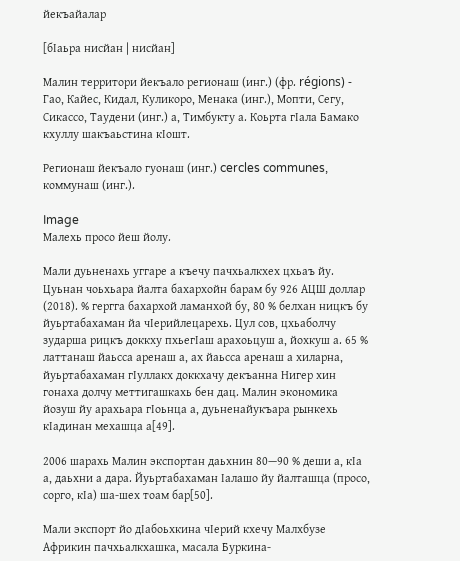йекъайалар

[бӀаьра нисйан | нисйан]

Малин территори йекъало регионаш (инг.) (фр. régions) - Гао, Кайес, Кидал, Куликоро, Менака (инг.), Мопти, Сегу, Сикассо, Таудени (инг.) а, Тимбукту а. Коьрта гӀала Бамако кхуллу шакъаьстина кӀошт.

Регионаш йекъало гуонаш (инг.) cercles communes, коммунаш (инг.).

Image
Малехь просо йеш йолу.

Мали дуьненахь уггаре а къечу пачхьалкхех цхьаъ йу. Цуьнан чоьхьара йалта бахархойн барам бу 926 АЦШ доллар (2018). % гергга бахархой ламанхой бу, 80 % белхан ницкъ бу йуьртабахаман йа чӀерийлецарехь. Цул сов, цхьаболчу зударша рицкъ доккху пхьегӀаш арахоьцуш а, йохкуш а. 65 % латтанаш йаьсса аренаш а, ах йаьсса аренаш а хиларна, йуьртабахаман гӀуллакх доккхачу декъанна Нигер хин гонаха долчу меттигашкахь бен дац. Малин экономика йозуш йу арахьара гӀоьнца а, дуьненайукъара рынкехь кӀадинан мехашца а[49].

2006 шарахь Малин экспортан даьхнин 80—90 % деши а, кӀа а, даьхни а дара. Йуьртабахаман Ӏалашо йу йалташца (просо, сорго, кӀа) ша-шех тоам бар[50].

Мали экспорт йо дӀабоьхкина чӀерий кхечу Малхбузе Африкин пачхьалкхашка, масала Буркина-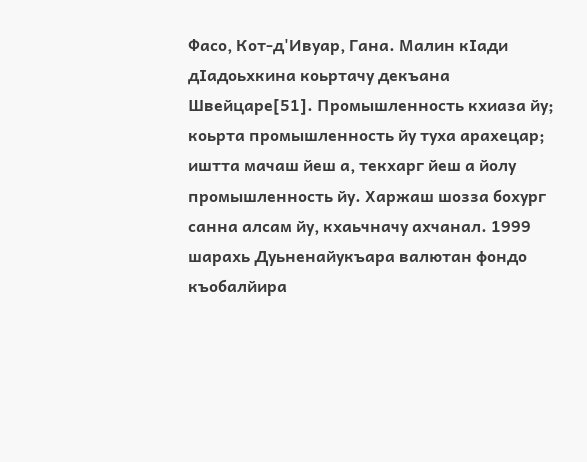Фасо, Кот-д'Ивуар, Гана. Малин кӀади дӀадоьхкина коьртачу декъана Швейцаре[51]. Промышленность кхиаза йу; коьрта промышленность йу туха арахецар; иштта мачаш йеш а, текхарг йеш а йолу промышленность йу. Харжаш шозза бохург санна алсам йу, кхаьчначу ахчанал. 1999 шарахь Дуьненайукъара валютан фондо къобалйира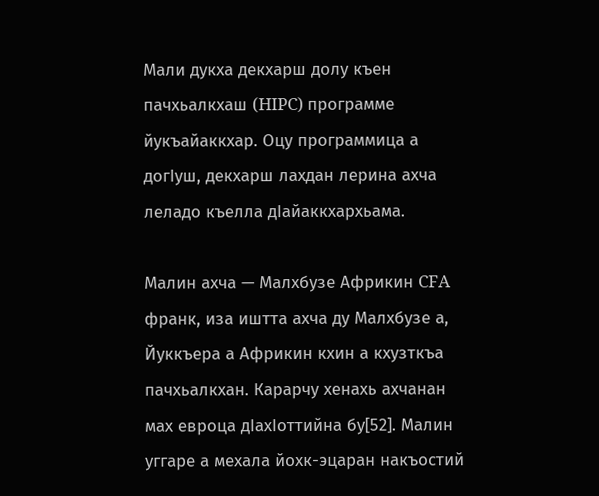Мали дукха декхарш долу къен пачхьалкхаш (HIPC) программе йукъайаккхар. Оцу программица а догӀуш, декхарш лахдан лерина ахча леладо къелла дӀайаккхархьама.

Малин ахча — Малхбузе Африкин CFA франк, иза иштта ахча ду Малхбузе а, Йуккъера а Африкин кхин а кхузткъа пачхьалкхан. Карарчу хенахь ахчанан мах евроца дӀахӀоттийна бу[52]. Малин уггаре а мехала йохк-эцаран накъостий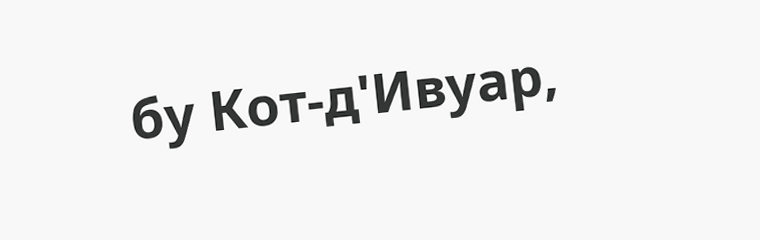бу Кот-д'Ивуар,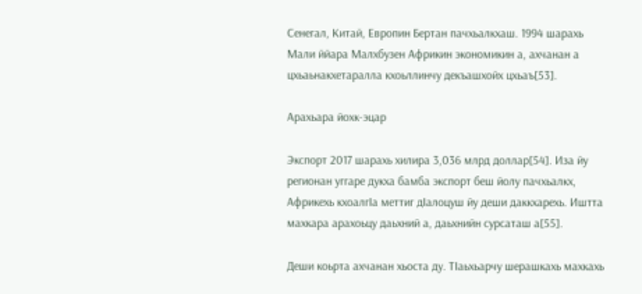Сенегал, Китай, Европин Бертан пачхьалкхаш. 1994 шарахь Мали ййара Малхбузен Африкин экономикин а, ахчанан а цхьаьнакхетаралла кхоьллинчу декъашхойх цхьаъ[53].

Арахьара йохк-эцар

Экспорт 2017 шарахь хилира 3,036 млрд доллар[54]. Иза йу регионан уггаре дукха бамба экспорт беш йолу пачхьалкх, Африкехь кхоалгӀа меттиг дӀалоцуш йу деши даккхарехь. Иштта махкара арахоьцу даьхний а, даьхнийн сурсаташ а[55].

Деши коьрта ахчанан хьоста ду. ТӀаьхьарчу шерашкахь махкахь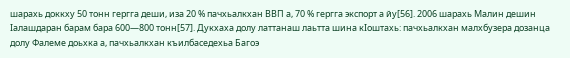шарахь доккху 50 тонн гергга деши, иза 20 % пачхьалкхан ВВП а, 70 % гергга экспорт а йу[56]. 2006 шарахь Малин дешин Ӏалашдаран барам бара 600—800 тонн[57]. Дукхаха долу латтанаш лаьтта шина кӀоштахь: пачхьалкхан малхбузера дозанца долу Фалеме доьхка а, пачхьалкхан къилбаседехьа Багоэ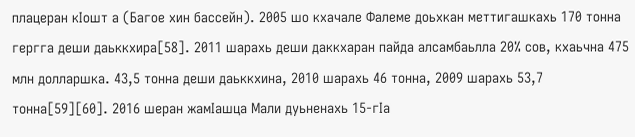плацеран кӀошт а (Багое хин бассейн). 2005 шо кхачале Фалеме доьхкан меттигашкахь 170 тонна гергга деши даьккхира[58]. 2011 шарахь деши даккхаран пайда алсамбаьлла 20% сов, кхаьчна 475 млн долларшка. 43,5 тонна деши даьккхина, 2010 шарахь 46 тонна, 2009 шарахь 53,7 тонна[59][60]. 2016 шеран жамӀашца Мали дуьненахь 15-гӀа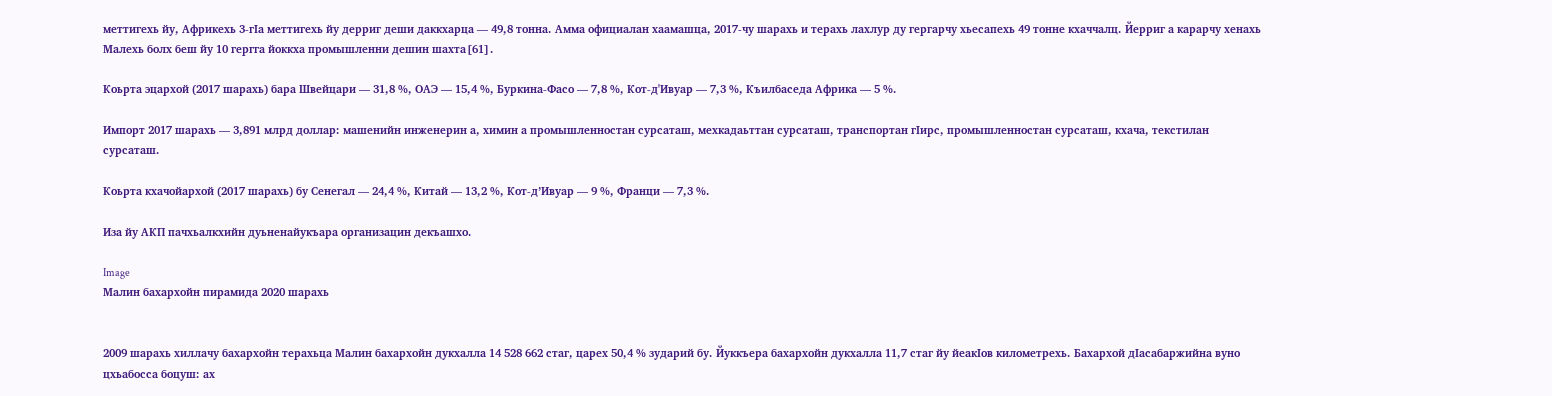меттигехь йу, Африкехь 3-гӀа меттигехь йу дерриг деши даккхарца — 49,8 тонна. Амма официалан хаамашца, 2017-чу шарахь и терахь лахлур ду гергарчу хьесапехь 49 тонне кхаччалц. Йерриг а карарчу хенахь Малехь болх беш йу 10 гергга йоккха промышленни дешин шахта[61].

Коьрта эцархой (2017 шарахь) бара Швейцари — 31,8 %, ОАЭ — 15,4 %, Буркина-Фасо — 7,8 %, Кот-д'Ивуар — 7,3 %, Къилбаседа Африка — 5 %.

Импорт 2017 шарахь — 3,891 млрд доллар: машенийн инженерин а, химин а промышленностан сурсаташ, мехкадаьттан сурсаташ, транспортан гӀирс, промышленностан сурсаташ, кхача, текстилан сурсаташ.

Коьрта кхачойархой (2017 шарахь) бу Сенегал — 24,4 %, Китай — 13,2 %, Кот-д’Ивуар — 9 %, Франци — 7,3 %.

Иза йу АКП пачхьалкхийн дуьненайукъара организацин декъашхо.

Image
Малин бахархойн пирамида 2020 шарахь


2009 шарахь хиллачу бахархойн терахьца Малин бахархойн дукхалла 14 528 662 стаг, царех 50,4 % зударий бу. Йуккъера бахархойн дукхалла 11,7 стаг йу йеакӀов километрехь. Бахархой дӀасабаржийна вуно цхьабосса боцуш: ах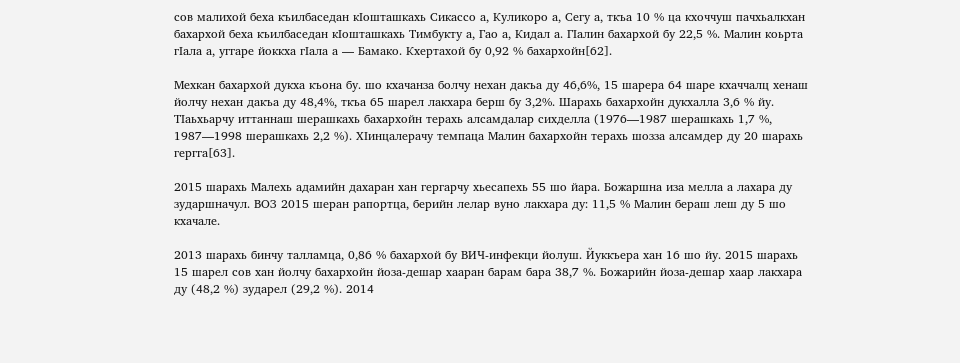сов малихой беха къилбаседан кӀошташкахь Сикассо а, Куликоро а, Сегу а, ткъа 10 % ца кхоччуш пачхьалкхан бахархой беха къилбаседан кӀошташкахь Тимбукту а, Гао а, Кидал а. ГӀалин бахархой бу 22,5 %. Малин коьрта гӀала а, уггаре йоккха гӀала а — Бамако. Кхертахой бу 0,92 % бахархойн[62].

Мехкан бахархой дукха къона бу. шо кхачанза болчу нехан дакъа ду 46,6%, 15 шарера 64 шаре кхаччалц хенаш йолчу нехан дакъа ду 48,4%, ткъа 65 шарел лакхара берш бу 3,2%. Шарахь бахархойн дукхалла 3,6 % йу. ТӀаьхьарчу иттаннаш шерашкахь бахархойн терахь алсамдалар сихделла (1976—1987 шерашкахь 1,7 %, 1987—1998 шерашкахь 2,2 %). ХӀинцалерачу темпаца Малин бахархойн терахь шозза алсамдер ду 20 шарахь гергга[63].

2015 шарахь Малехь адамийн дахаран хан гергарчу хьесапехь 55 шо йара. Божаршна иза мелла а лахара ду зударшначул. ВОЗ 2015 шеран рапортца, берийн лелар вуно лакхара ду: 11,5 % Малин бераш леш ду 5 шо кхачале.

2013 шарахь бинчу талламца, 0,86 % бахархой бу ВИЧ-инфекци йолуш. Йуккъера хан 16 шо йу. 2015 шарахь 15 шарел сов хан йолчу бахархойн йоза-дешар хааран барам бара 38,7 %. Божарийн йоза-дешар хаар лакхара ду (48,2 %) зударел (29,2 %). 2014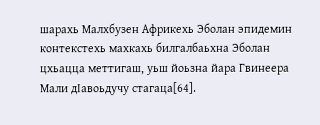шарахь Малхбузен Африкехь Эболан эпидемин контекстехь махкахь билгалбаьхна Эболан цхьацца меттигаш, уьш йоьзна йара Гвинеера Мали дӀавоьдучу стагаца[64].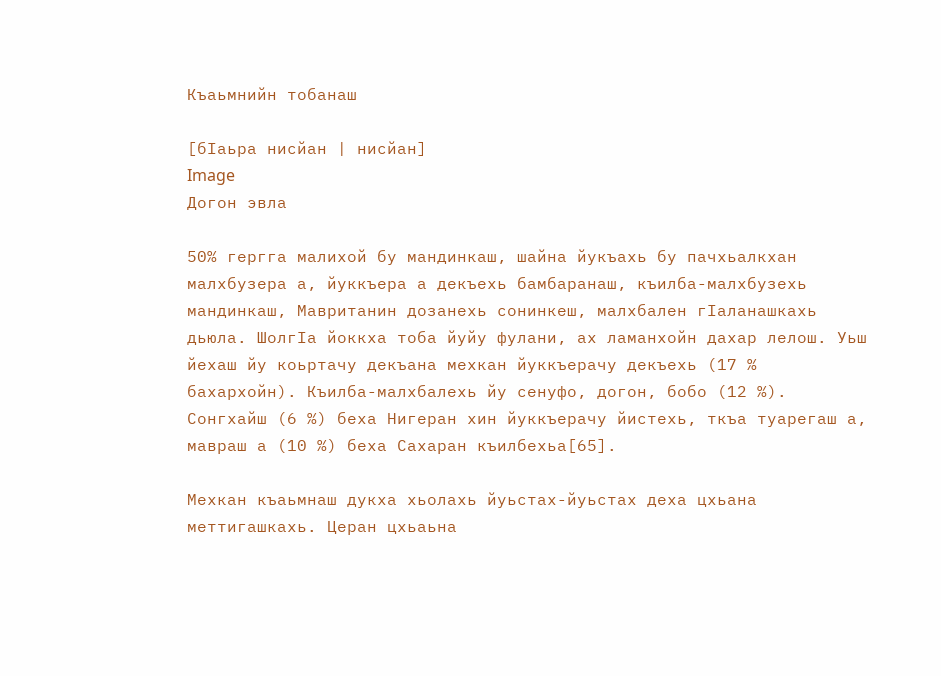Къаьмнийн тобанаш

[бӀаьра нисйан | нисйан]
Image
Догон эвла

50% гергга малихой бу мандинкаш, шайна йукъахь бу пачхьалкхан малхбузера а, йуккъера а декъехь бамбаранаш, къилба-малхбузехь мандинкаш, Мавританин дозанехь сонинкеш, малхбален гӀаланашкахь дьюла. ШолгӀа йоккха тоба йуйу фулани, ах ламанхойн дахар лелош. Уьш йехаш йу коьртачу декъана мехкан йуккъерачу декъехь (17 % бахархойн). Къилба-малхбалехь йу сенуфо, догон, бобо (12 %). Сонгхайш (6 %) беха Нигеран хин йуккъерачу йистехь, ткъа туарегаш а, мавраш а (10 %) беха Сахаран къилбехьа[65].

Мехкан къаьмнаш дукха хьолахь йуьстах-йуьстах деха цхьана меттигашкахь. Церан цхьаьна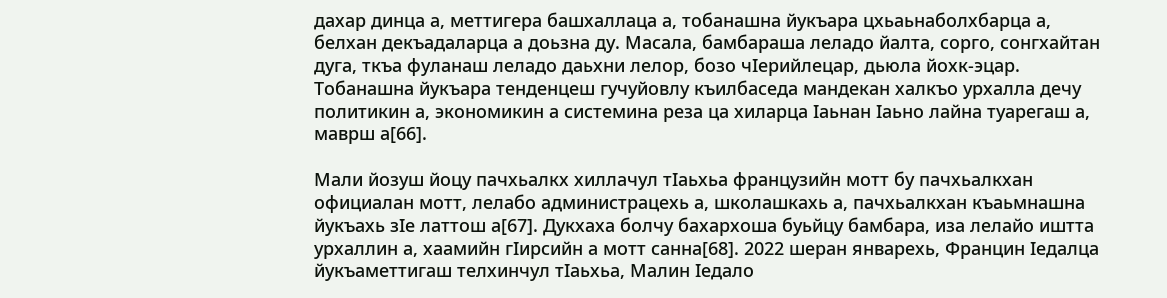дахар динца а, меттигера башхаллаца а, тобанашна йукъара цхьаьнаболхбарца а, белхан декъадаларца а доьзна ду. Масала, бамбараша леладо йалта, сорго, сонгхайтан дуга, ткъа фуланаш леладо даьхни лелор, бозо чӀерийлецар, дьюла йохк-эцар. Тобанашна йукъара тенденцеш гучуйовлу къилбаседа мандекан халкъо урхалла дечу политикин а, экономикин а системина реза ца хиларца Ӏаьнан Ӏаьно лайна туарегаш а, маврш а[66].

Мали йозуш йоцу пачхьалкх хиллачул тӀаьхьа французийн мотт бу пачхьалкхан официалан мотт, лелабо администрацехь а, школашкахь а, пачхьалкхан къаьмнашна йукъахь зӀе латтош а[67]. Дукхаха болчу бахархоша буьйцу бамбара, иза лелайо иштта урхаллин а, хаамийн гӀирсийн а мотт санна[68]. 2022 шеран январехь, Францин Ӏедалца йукъаметтигаш телхинчул тӀаьхьа, Малин Ӏедало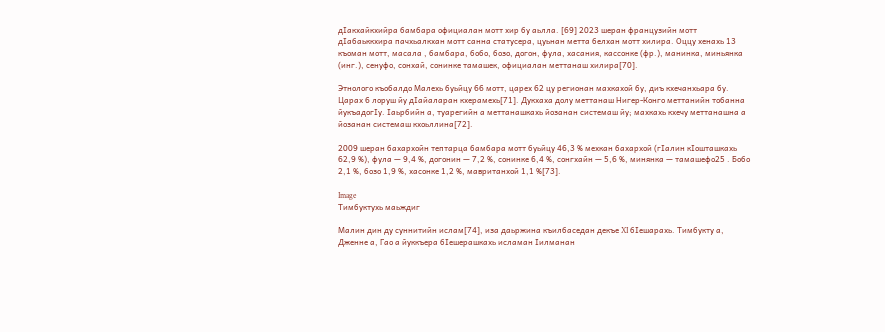дӀакхайкхийра бамбара официалан мотт хир бу аьлла. [69] 2023 шеран французийн мотт дӀабаьккхира пачхьалкхан мотт санна статусера, цуьнан метта белхан мотт хилира. Оццу хенахь 13 къоман мотт, масала , бамбара, бобо, бозо, догон, фула, хасания, кассонке (фр.), манинка, миньянка (инг.), сенуфо, сонхай, сонинке тамашек, официалан меттанаш хилира[70].

Этнолого къобалдо Малехь буьйцу 66 мотт, царех 62 цу регионан махкахой бу, диъ кхечанхьара бу. Царах 6 лоруш йу дӀайаларан кхерамехь[71]. Дукхаха долу меттанаш Нигер-Конго меттанийн тобанна йукъадогӀу. Ӏаьрбийн а, туарегийн а меттанашкахь йозанан системаш йу; махкахь кхечу меттанашна а йозанан системаш кхоьллина[72].

2009 шеран бахархойн тептарца бамбара мотт буьйцу 46,3 % мехкан бахархой (гӀалин кӀошташкахь 62,9 %), фула — 9,4 %, догонин — 7,2 %, сонинке 6,4 %, сонгхайн — 5,6 %, минянка — тамашефо25 . Бобо 2,1 %, бозо 1,9 %, хасонке 1,2 %, мавританхой 1,1 %[73].

Image
Тимбуктухь маьждиг

Малин дин ду суннитийн ислам[74], иза даьржина къилбаседан декъе XI бӀешарахь. Тимбукту а, Дженне а, Гао а йуккъера бӀешерашкахь исламан Ӏилманан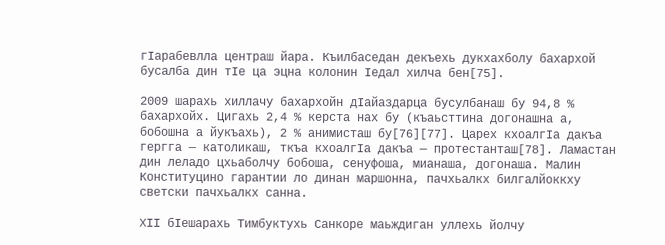гӀарабевлла центраш йара. Къилбаседан декъехь дукхахболу бахархой бусалба дин тӀе ца эцна колонин Ӏедал хилча бен[75].

2009 шарахь хиллачу бахархойн дӀайаздарца бусулбанаш бу 94,8 % бахархойх. Цигахь 2,4 % керста нах бу (къаьсттина догонашна а, бобошна а йукъахь), 2 % анимисташ бу[76][77]. Царех кхоалгӀа дакъа гергга — католикаш, ткъа кхоалгӀа дакъа — протестанташ[78]. Ламастан дин леладо цхьаболчу бобоша, сенуфоша, мианаша, догонаша. Малин Конституцино гарантии ло динан маршонна, пачхьалкх билгалйоккху светски пачхьалкх санна.

XII бӀешарахь Тимбуктухь Санкоре маьждиган уллехь йолчу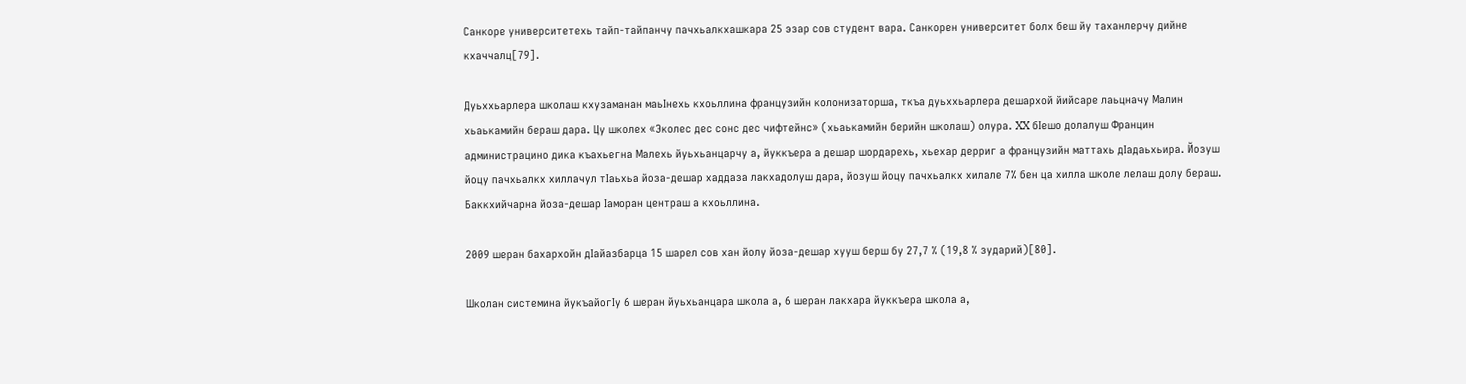Санкоре университетехь тайп-тайпанчу пачхьалкхашкара 25 эзар сов студент вара. Санкорен университет болх беш йу таханлерчу дийне кхаччалц[79].

Дуьххьарлера школаш кхузаманан маьӀнехь кхоьллина французийн колонизаторша, ткъа дуьххьарлера дешархой йийсаре лаьцначу Малин хьаькамийн бераш дара. Цу школех «Эколес дес сонс дес чифтейнс» (хьаькамийн берийн школаш) олура. XX бӀешо долалуш Францин администрацино дика къахьегна Малехь йуьхьанцарчу а, йуккъера а дешар шордарехь, хьехар дерриг а французийн маттахь дӀадаьхьира. Йозуш йоцу пачхьалкх хиллачул тӀаьхьа йоза-дешар хаддаза лакхадолуш дара, йозуш йоцу пачхьалкх хилале 7% бен ца хилла школе лелаш долу бераш. Баккхийчарна йоза-дешар Ӏаморан центраш а кхоьллина.

2009 шеран бахархойн дӀайазбарца 15 шарел сов хан йолу йоза-дешар хууш берш бу 27,7 % (19,8 % зударий)[80].

Школан системина йукъайогӀу 6 шеран йуьхьанцара школа а, 6 шеран лакхара йуккъера школа а,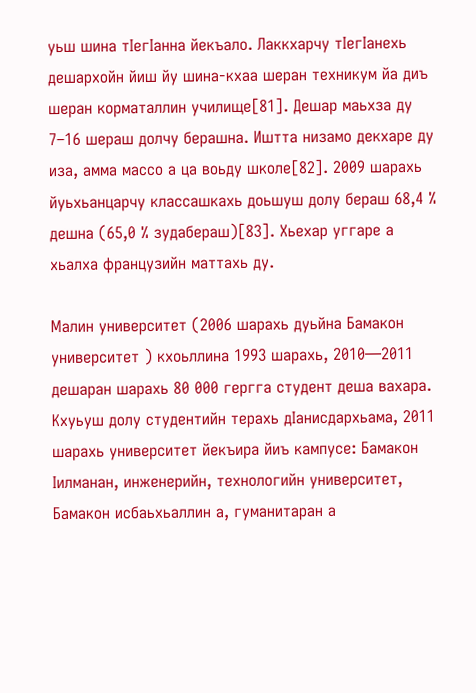уьш шина тӀегӀанна йекъало. Лаккхарчу тӀегӀанехь дешархойн йиш йу шина-кхаа шеран техникум йа диъ шеран корматаллин училище[81]. Дешар маьхза ду 7–16 шераш долчу берашна. Иштта низамо декхаре ду иза, амма массо а ца воьду школе[82]. 2009 шарахь йуьхьанцарчу классашкахь доьшуш долу бераш 68,4 % дешна (65,0 % зудабераш)[83]. Хьехар уггаре а хьалха французийн маттахь ду.

Малин университет (2006 шарахь дуьйна Бамакон университет ) кхоьллина 1993 шарахь, 2010—2011 дешаран шарахь 80 000 гергга студент деша вахара. Кхуьуш долу студентийн терахь дӀанисдархьама, 2011 шарахь университет йекъира йиъ кампусе: Бамакон Ӏилманан, инженерийн, технологийн университет, Бамакон исбаьхьаллин а, гуманитаран а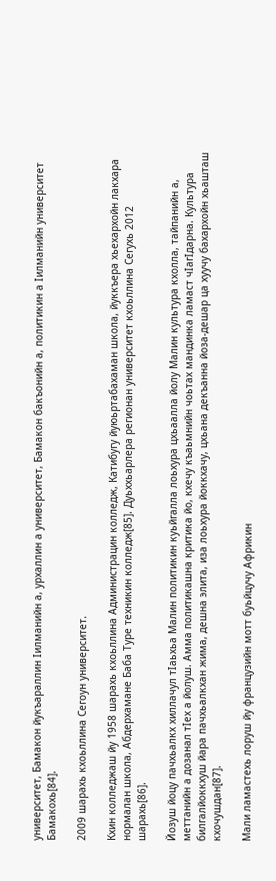университет, Бамакон йукъараллин Ӏилманийн а, урхаллин а университет, Бамакон бакъонийн а, политикин а Ӏилманийн университет Бамакохь[84].

2009 шарахь кхоьллина Сегоун университет.

Кхин колледжаш йу 1958 шарахь кхоьллина Администрацин колледж, Катибугу йуюьртабахаман школа, йуккъера хьехархойн лакхара нормалан школа, Абдерхамане Баба Туре техникин колледж[85]. Дуьххьарлера регионан университет кхоьллина Сегухь 2012 шарахь[86].

Йозуш йоцу пачхьалкх хиллачул тӀаьхьа Малин политикин куьйгалла лоьхура цхьаалла йолу Малин культура кхолла, тайпанийн а, меттанийн а дозанал тӀех а йолуш. Амма политикашна критика йо, кхечу къаьмнийн чоьтах мандинка ламаст чӀагӀдарна. Культура билгалйоккхуш йара пачхьалкхан жима, дешна элита, иза лоьхура йоккхачу, цхьана декъанна йоза-дешар ца хуучу бахархойн хьашташ кхочушдан[87].

Мали ламастехь лоруш йу французийн мотт буьйцучу Африкин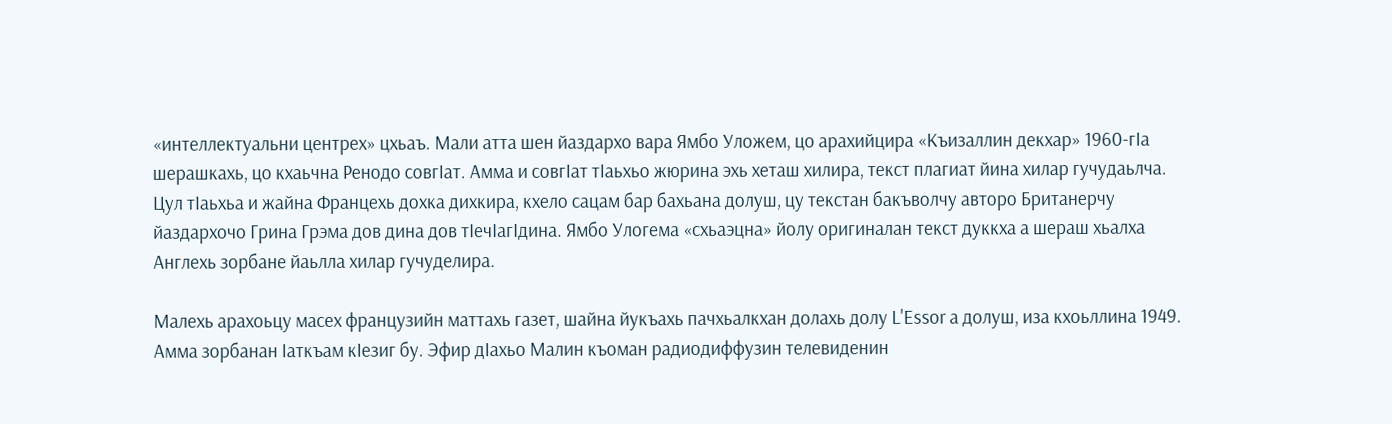«интеллектуальни центрех» цхьаъ. Мали атта шен йаздархо вара Ямбо Уложем, цо арахийцира «Къизаллин декхар» 1960-гӀа шерашкахь, цо кхаьчна Ренодо совгӀат. Амма и совгӀат тӀаьхьо жюрина эхь хеташ хилира, текст плагиат йина хилар гучудаьлча. Цул тӀаьхьа и жайна Францехь дохка дихкира, кхело сацам бар бахьана долуш, цу текстан бакъволчу авторо Британерчу йаздархочо Грина Грэма дов дина дов тӀечӀагӀдина. Ямбо Улогема «схьаэцна» йолу оригиналан текст дуккха а шераш хьалха Англехь зорбане йаьлла хилар гучуделира.

Малехь арахоьцу масех французийн маттахь газет, шайна йукъахь пачхьалкхан долахь долу L'Essor а долуш, иза кхоьллина 1949. Амма зорбанан Ӏаткъам кӀезиг бу. Эфир дӀахьо Малин къоман радиодиффузин телевиденин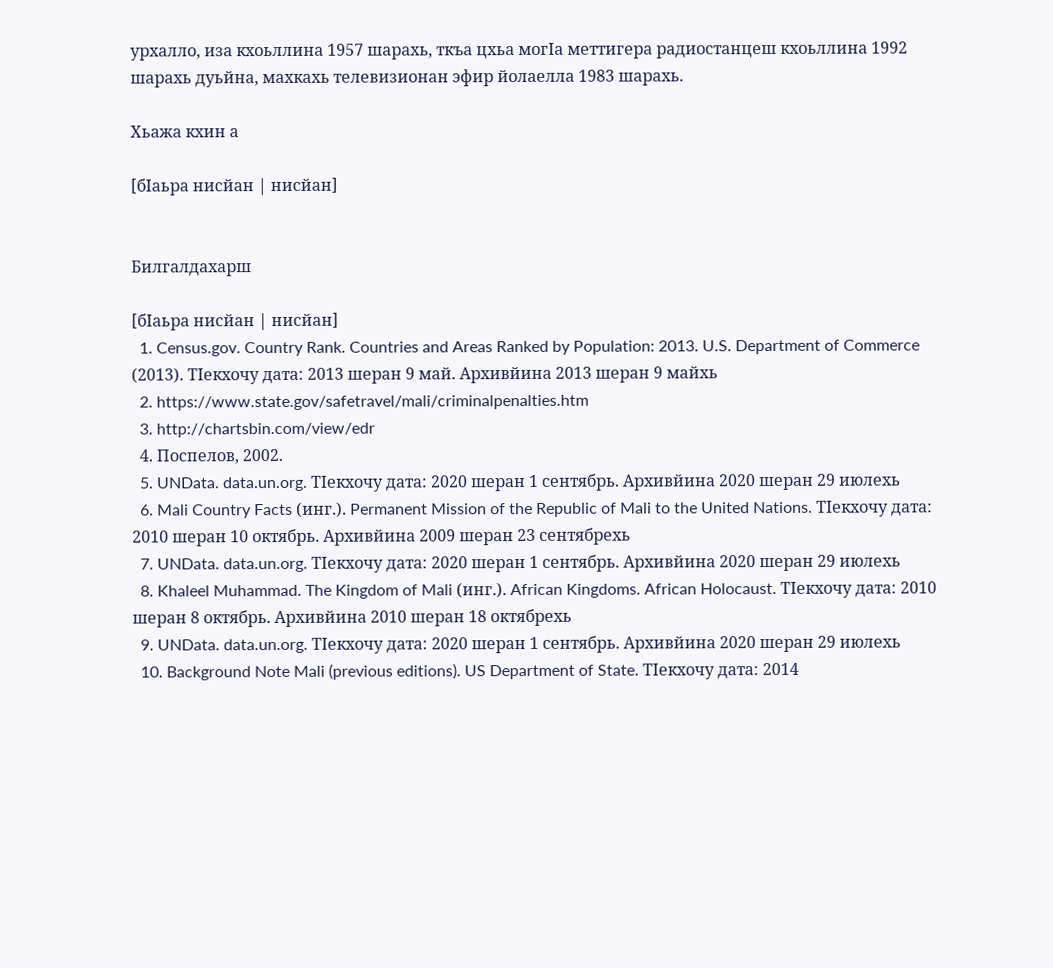урхалло, иза кхоьллина 1957 шарахь, ткъа цхьа могӀа меттигера радиостанцеш кхоьллина 1992 шарахь дуьйна, махкахь телевизионан эфир йолаелла 1983 шарахь.

Хьажа кхин а

[бӀаьра нисйан | нисйан]


Билгалдахарш

[бӀаьра нисйан | нисйан]
  1. Census.gov. Country Rank. Countries and Areas Ranked by Population: 2013. U.S. Department of Commerce (2013). ТӀекхочу дата: 2013 шеран 9 май. Архивйина 2013 шеран 9 майхь
  2. https://www.state.gov/safetravel/mali/criminalpenalties.htm
  3. http://chartsbin.com/view/edr
  4. Поспелов, 2002.
  5. UNData. data.un.org. ТӀекхочу дата: 2020 шеран 1 сентябрь. Архивйина 2020 шеран 29 июлехь
  6. Mali Country Facts (инг.). Permanent Mission of the Republic of Mali to the United Nations. ТӀекхочу дата: 2010 шеран 10 октябрь. Архивйина 2009 шеран 23 сентябрехь
  7. UNData. data.un.org. ТӀекхочу дата: 2020 шеран 1 сентябрь. Архивйина 2020 шеран 29 июлехь
  8. Khaleel Muhammad. The Kingdom of Mali (инг.). African Kingdoms. African Holocaust. ТӀекхочу дата: 2010 шеран 8 октябрь. Архивйина 2010 шеран 18 октябрехь
  9. UNData. data.un.org. ТӀекхочу дата: 2020 шеран 1 сентябрь. Архивйина 2020 шеран 29 июлехь
  10. Background Note Mali (previous editions). US Department of State. ТӀекхочу дата: 2014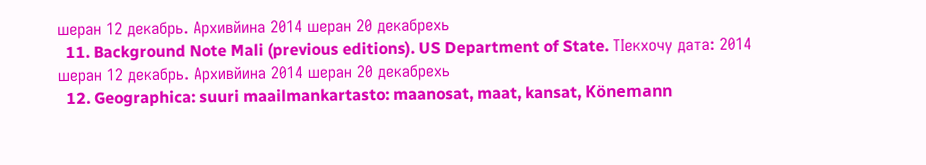шеран 12 декабрь. Архивйина 2014 шеран 20 декабрехь
  11. Background Note Mali (previous editions). US Department of State. ТӀекхочу дата: 2014 шеран 12 декабрь. Архивйина 2014 шеран 20 декабрехь
  12. Geographica: suuri maailmankartasto: maanosat, maat, kansat, Könemann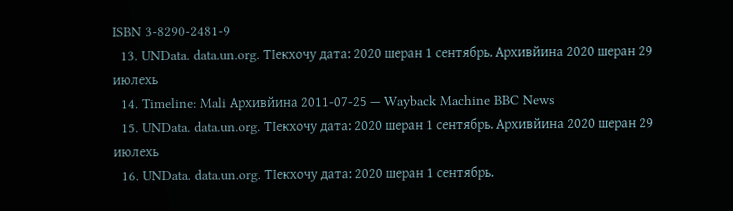ISBN 3-8290-2481-9
  13. UNData. data.un.org. ТӀекхочу дата: 2020 шеран 1 сентябрь. Архивйина 2020 шеран 29 июлехь
  14. Timeline: Mali Архивйина 2011-07-25 — Wayback Machine BBC News
  15. UNData. data.un.org. ТӀекхочу дата: 2020 шеран 1 сентябрь. Архивйина 2020 шеран 29 июлехь
  16. UNData. data.un.org. ТӀекхочу дата: 2020 шеран 1 сентябрь.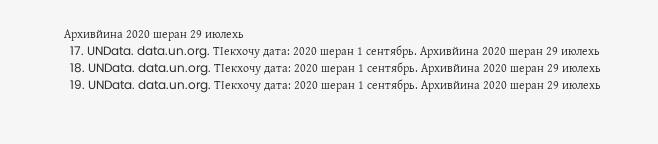Архивйина 2020 шеран 29 июлехь
  17. UNData. data.un.org. ТӀекхочу дата: 2020 шеран 1 сентябрь. Архивйина 2020 шеран 29 июлехь
  18. UNData. data.un.org. ТӀекхочу дата: 2020 шеран 1 сентябрь. Архивйина 2020 шеран 29 июлехь
  19. UNData. data.un.org. ТӀекхочу дата: 2020 шеран 1 сентябрь. Архивйина 2020 шеран 29 июлехь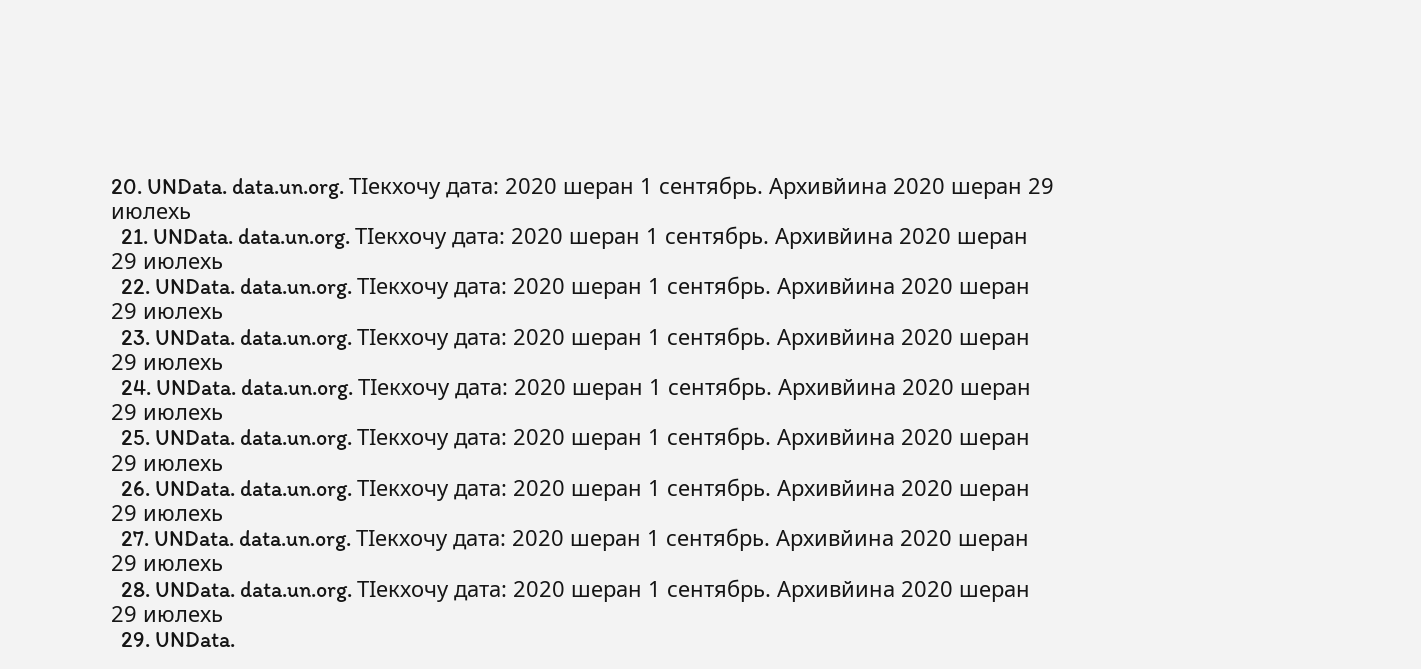20. UNData. data.un.org. ТӀекхочу дата: 2020 шеран 1 сентябрь. Архивйина 2020 шеран 29 июлехь
  21. UNData. data.un.org. ТӀекхочу дата: 2020 шеран 1 сентябрь. Архивйина 2020 шеран 29 июлехь
  22. UNData. data.un.org. ТӀекхочу дата: 2020 шеран 1 сентябрь. Архивйина 2020 шеран 29 июлехь
  23. UNData. data.un.org. ТӀекхочу дата: 2020 шеран 1 сентябрь. Архивйина 2020 шеран 29 июлехь
  24. UNData. data.un.org. ТӀекхочу дата: 2020 шеран 1 сентябрь. Архивйина 2020 шеран 29 июлехь
  25. UNData. data.un.org. ТӀекхочу дата: 2020 шеран 1 сентябрь. Архивйина 2020 шеран 29 июлехь
  26. UNData. data.un.org. ТӀекхочу дата: 2020 шеран 1 сентябрь. Архивйина 2020 шеран 29 июлехь
  27. UNData. data.un.org. ТӀекхочу дата: 2020 шеран 1 сентябрь. Архивйина 2020 шеран 29 июлехь
  28. UNData. data.un.org. ТӀекхочу дата: 2020 шеран 1 сентябрь. Архивйина 2020 шеран 29 июлехь
  29. UNData.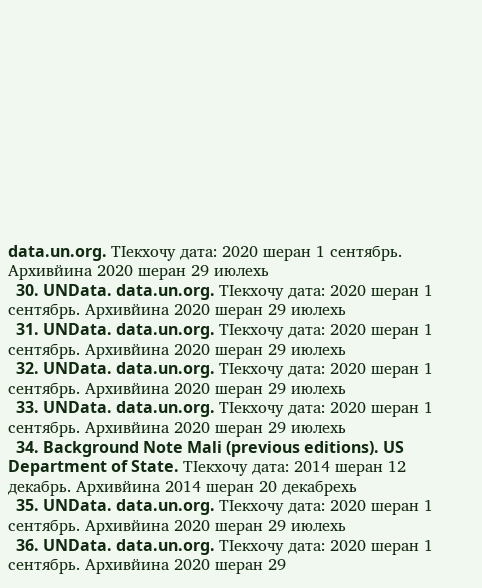data.un.org. ТӀекхочу дата: 2020 шеран 1 сентябрь. Архивйина 2020 шеран 29 июлехь
  30. UNData. data.un.org. ТӀекхочу дата: 2020 шеран 1 сентябрь. Архивйина 2020 шеран 29 июлехь
  31. UNData. data.un.org. ТӀекхочу дата: 2020 шеран 1 сентябрь. Архивйина 2020 шеран 29 июлехь
  32. UNData. data.un.org. ТӀекхочу дата: 2020 шеран 1 сентябрь. Архивйина 2020 шеран 29 июлехь
  33. UNData. data.un.org. ТӀекхочу дата: 2020 шеран 1 сентябрь. Архивйина 2020 шеран 29 июлехь
  34. Background Note Mali (previous editions). US Department of State. ТӀекхочу дата: 2014 шеран 12 декабрь. Архивйина 2014 шеран 20 декабрехь
  35. UNData. data.un.org. ТӀекхочу дата: 2020 шеран 1 сентябрь. Архивйина 2020 шеран 29 июлехь
  36. UNData. data.un.org. ТӀекхочу дата: 2020 шеран 1 сентябрь. Архивйина 2020 шеран 29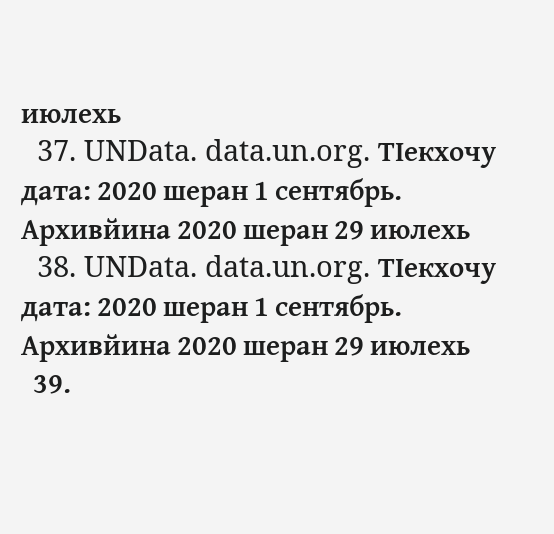июлехь
  37. UNData. data.un.org. ТӀекхочу дата: 2020 шеран 1 сентябрь. Архивйина 2020 шеран 29 июлехь
  38. UNData. data.un.org. ТӀекхочу дата: 2020 шеран 1 сентябрь. Архивйина 2020 шеран 29 июлехь
  39.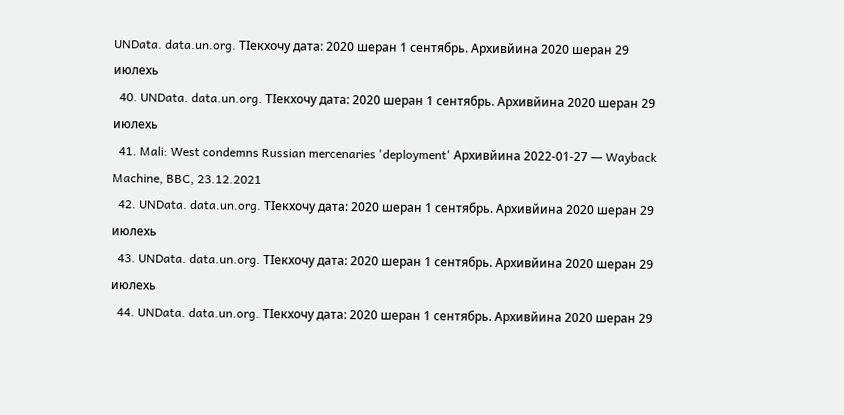UNData. data.un.org. ТӀекхочу дата: 2020 шеран 1 сентябрь. Архивйина 2020 шеран 29 июлехь
  40. UNData. data.un.org. ТӀекхочу дата: 2020 шеран 1 сентябрь. Архивйина 2020 шеран 29 июлехь
  41. Mali: West condemns Russian mercenaries 'deployment' Архивйина 2022-01-27 — Wayback Machine, BBC, 23.12.2021
  42. UNData. data.un.org. ТӀекхочу дата: 2020 шеран 1 сентябрь. Архивйина 2020 шеран 29 июлехь
  43. UNData. data.un.org. ТӀекхочу дата: 2020 шеран 1 сентябрь. Архивйина 2020 шеран 29 июлехь
  44. UNData. data.un.org. ТӀекхочу дата: 2020 шеран 1 сентябрь. Архивйина 2020 шеран 29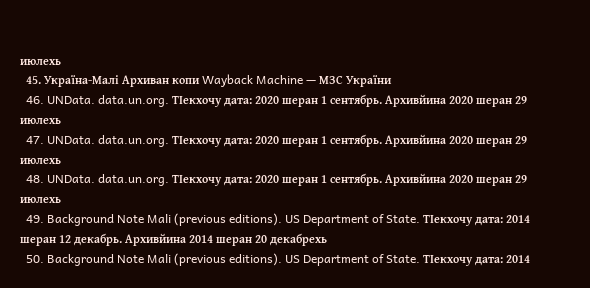июлехь
  45. Україна-Малі Архиван копи Wayback Machine — МЗС України
  46. UNData. data.un.org. ТӀекхочу дата: 2020 шеран 1 сентябрь. Архивйина 2020 шеран 29 июлехь
  47. UNData. data.un.org. ТӀекхочу дата: 2020 шеран 1 сентябрь. Архивйина 2020 шеран 29 июлехь
  48. UNData. data.un.org. ТӀекхочу дата: 2020 шеран 1 сентябрь. Архивйина 2020 шеран 29 июлехь
  49. Background Note Mali (previous editions). US Department of State. ТӀекхочу дата: 2014 шеран 12 декабрь. Архивйина 2014 шеран 20 декабрехь
  50. Background Note Mali (previous editions). US Department of State. ТӀекхочу дата: 2014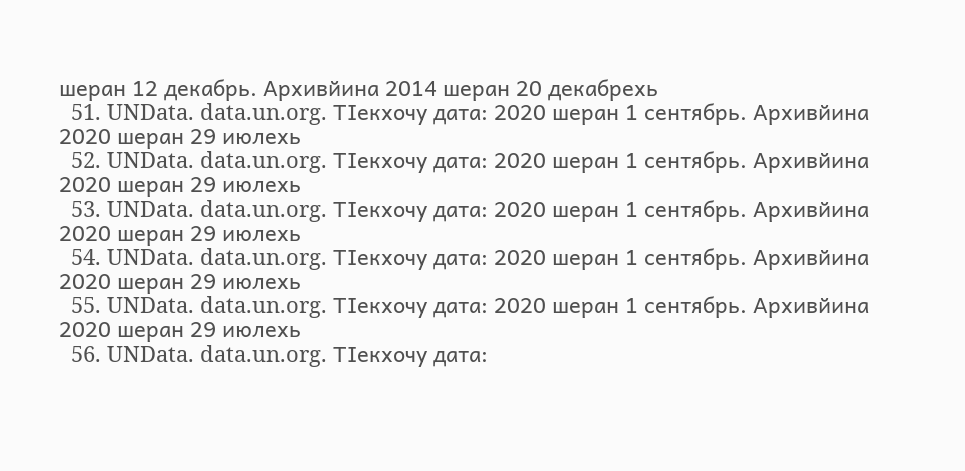шеран 12 декабрь. Архивйина 2014 шеран 20 декабрехь
  51. UNData. data.un.org. ТӀекхочу дата: 2020 шеран 1 сентябрь. Архивйина 2020 шеран 29 июлехь
  52. UNData. data.un.org. ТӀекхочу дата: 2020 шеран 1 сентябрь. Архивйина 2020 шеран 29 июлехь
  53. UNData. data.un.org. ТӀекхочу дата: 2020 шеран 1 сентябрь. Архивйина 2020 шеран 29 июлехь
  54. UNData. data.un.org. ТӀекхочу дата: 2020 шеран 1 сентябрь. Архивйина 2020 шеран 29 июлехь
  55. UNData. data.un.org. ТӀекхочу дата: 2020 шеран 1 сентябрь. Архивйина 2020 шеран 29 июлехь
  56. UNData. data.un.org. ТӀекхочу дата: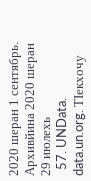2020 шеран 1 сентябрь. Архивйина 2020 шеран 29 июлехь
  57. UNData. data.un.org. ТӀекхочу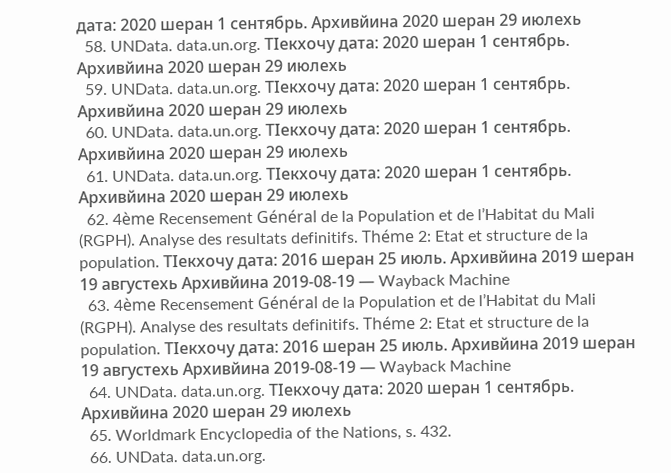дата: 2020 шеран 1 сентябрь. Архивйина 2020 шеран 29 июлехь
  58. UNData. data.un.org. ТӀекхочу дата: 2020 шеран 1 сентябрь. Архивйина 2020 шеран 29 июлехь
  59. UNData. data.un.org. ТӀекхочу дата: 2020 шеран 1 сентябрь. Архивйина 2020 шеран 29 июлехь
  60. UNData. data.un.org. ТӀекхочу дата: 2020 шеран 1 сентябрь. Архивйина 2020 шеран 29 июлехь
  61. UNData. data.un.org. ТӀекхочу дата: 2020 шеран 1 сентябрь. Архивйина 2020 шеран 29 июлехь
  62. 4ème Recensement Général de la Population et de l’Habitat du Mali (RGPH). Analyse des resultats definitifs. Théme 2: Etat et structure de la population. ТӀекхочу дата: 2016 шеран 25 июль. Архивйина 2019 шеран 19 августехь Архивйина 2019-08-19 — Wayback Machine
  63. 4ème Recensement Général de la Population et de l’Habitat du Mali (RGPH). Analyse des resultats definitifs. Théme 2: Etat et structure de la population. ТӀекхочу дата: 2016 шеран 25 июль. Архивйина 2019 шеран 19 августехь Архивйина 2019-08-19 — Wayback Machine
  64. UNData. data.un.org. ТӀекхочу дата: 2020 шеран 1 сентябрь. Архивйина 2020 шеран 29 июлехь
  65. Worldmark Encyclopedia of the Nations, s. 432.
  66. UNData. data.un.org.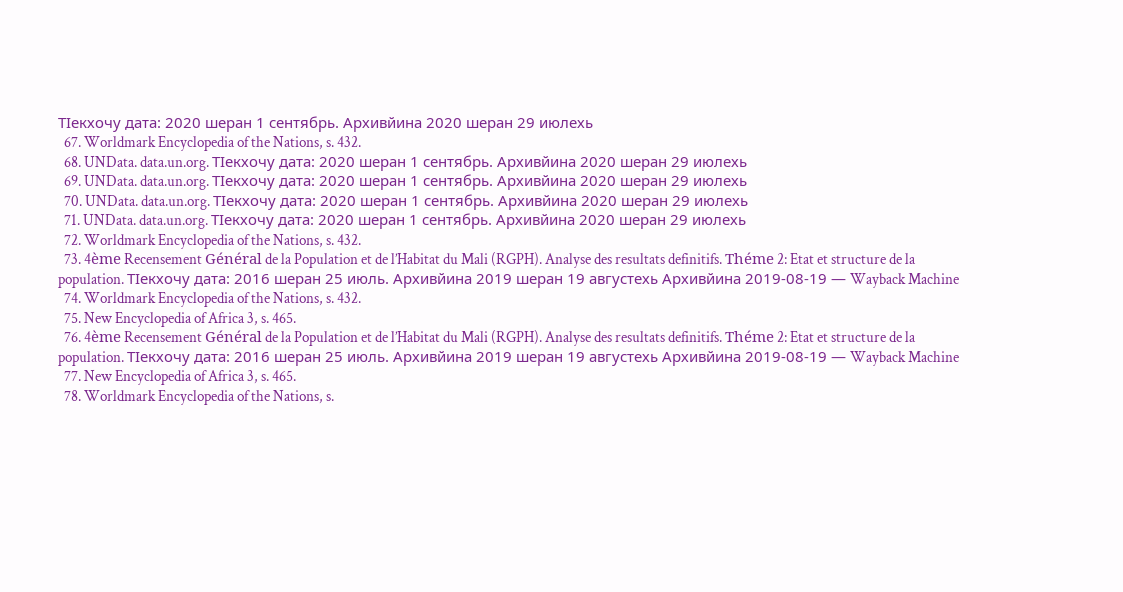ТӀекхочу дата: 2020 шеран 1 сентябрь. Архивйина 2020 шеран 29 июлехь
  67. Worldmark Encyclopedia of the Nations, s. 432.
  68. UNData. data.un.org. ТӀекхочу дата: 2020 шеран 1 сентябрь. Архивйина 2020 шеран 29 июлехь
  69. UNData. data.un.org. ТӀекхочу дата: 2020 шеран 1 сентябрь. Архивйина 2020 шеран 29 июлехь
  70. UNData. data.un.org. ТӀекхочу дата: 2020 шеран 1 сентябрь. Архивйина 2020 шеран 29 июлехь
  71. UNData. data.un.org. ТӀекхочу дата: 2020 шеран 1 сентябрь. Архивйина 2020 шеран 29 июлехь
  72. Worldmark Encyclopedia of the Nations, s. 432.
  73. 4ème Recensement Général de la Population et de l’Habitat du Mali (RGPH). Analyse des resultats definitifs. Théme 2: Etat et structure de la population. ТӀекхочу дата: 2016 шеран 25 июль. Архивйина 2019 шеран 19 августехь Архивйина 2019-08-19 — Wayback Machine
  74. Worldmark Encyclopedia of the Nations, s. 432.
  75. New Encyclopedia of Africa 3, s. 465.
  76. 4ème Recensement Général de la Population et de l’Habitat du Mali (RGPH). Analyse des resultats definitifs. Théme 2: Etat et structure de la population. ТӀекхочу дата: 2016 шеран 25 июль. Архивйина 2019 шеран 19 августехь Архивйина 2019-08-19 — Wayback Machine
  77. New Encyclopedia of Africa 3, s. 465.
  78. Worldmark Encyclopedia of the Nations, s.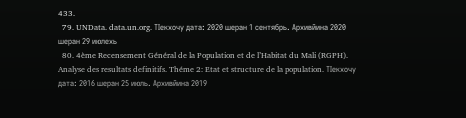433.
  79. UNData. data.un.org. ТӀекхочу дата: 2020 шеран 1 сентябрь. Архивйина 2020 шеран 29 июлехь
  80. 4ème Recensement Général de la Population et de l’Habitat du Mali (RGPH). Analyse des resultats definitifs. Théme 2: Etat et structure de la population. ТӀекхочу дата: 2016 шеран 25 июль. Архивйина 2019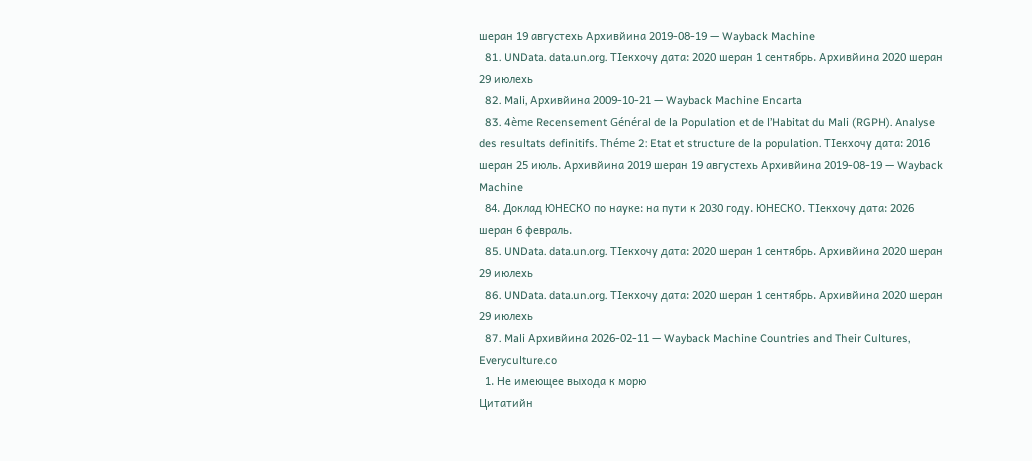шеран 19 августехь Архивйина 2019-08-19 — Wayback Machine
  81. UNData. data.un.org. ТӀекхочу дата: 2020 шеран 1 сентябрь. Архивйина 2020 шеран 29 июлехь
  82. Mali, Архивйина 2009-10-21 — Wayback Machine Encarta
  83. 4ème Recensement Général de la Population et de l’Habitat du Mali (RGPH). Analyse des resultats definitifs. Théme 2: Etat et structure de la population. ТӀекхочу дата: 2016 шеран 25 июль. Архивйина 2019 шеран 19 августехь Архивйина 2019-08-19 — Wayback Machine
  84. Доклад ЮНЕСКО по науке: на пути к 2030 году. ЮНЕСКО. ТӀекхочу дата: 2026 шеран 6 февраль.
  85. UNData. data.un.org. ТӀекхочу дата: 2020 шеран 1 сентябрь. Архивйина 2020 шеран 29 июлехь
  86. UNData. data.un.org. ТӀекхочу дата: 2020 шеран 1 сентябрь. Архивйина 2020 шеран 29 июлехь
  87. Mali Архивйина 2026-02-11 — Wayback Machine Countries and Their Cultures, Everyculture.co
  1. Не имеющее выхода к морю
Цитатийн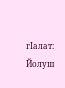гӀалат: Йолуш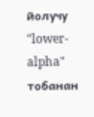йолучу "lower-alpha" тобанан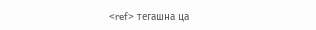<ref> тегашна ца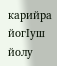карийра йогӀуш йолу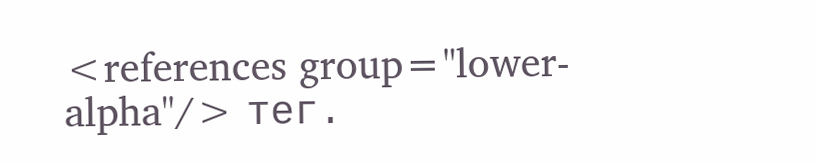<references group="lower-alpha"/> тег.